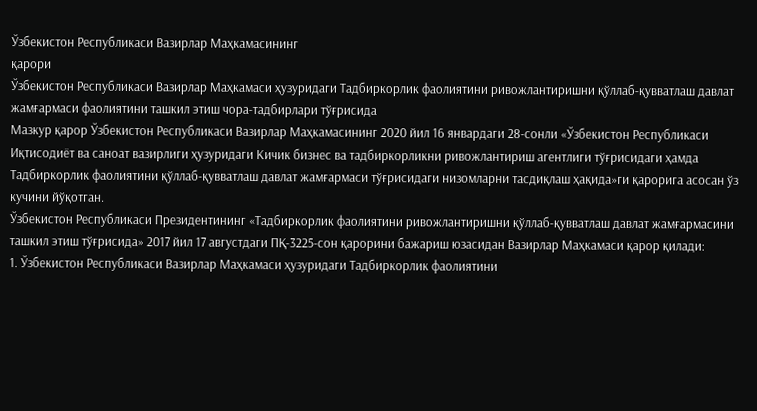Ўзбекистон Республикаси Вазирлар Маҳкамасининг
қарори
Ўзбекистон Республикаси Вазирлар Маҳкамаси ҳузуридаги Тадбиркорлик фаолиятини ривожлантиришни қўллаб-қувватлаш давлат жамғармаси фаолиятини ташкил этиш чора-тадбирлари тўғрисида
Мазкур қарор Ўзбекистон Республикаси Вазирлар Маҳкамасининг 2020 йил 16 январдаги 28-сонли «Ўзбекистон Республикаси Иқтисодиёт ва саноат вазирлиги ҳузуридаги Кичик бизнес ва тадбиркорликни ривожлантириш агентлиги тўғрисидаги ҳамда Тадбиркорлик фаолиятини қўллаб-қувватлаш давлат жамғармаси тўғрисидаги низомларни тасдиқлаш ҳақида»ги қарорига асосан ўз кучини йўқотган.
Ўзбекистон Республикаси Президентининг «Тадбиркорлик фаолиятини ривожлантиришни қўллаб-қувватлаш давлат жамғармасини ташкил этиш тўғрисида» 2017 йил 17 августдаги ПҚ-3225-сон қарорини бажариш юзасидан Вазирлар Маҳкамаси қарор қилади:
1. Ўзбекистон Республикаси Вазирлар Маҳкамаси ҳузуридаги Тадбиркорлик фаолиятини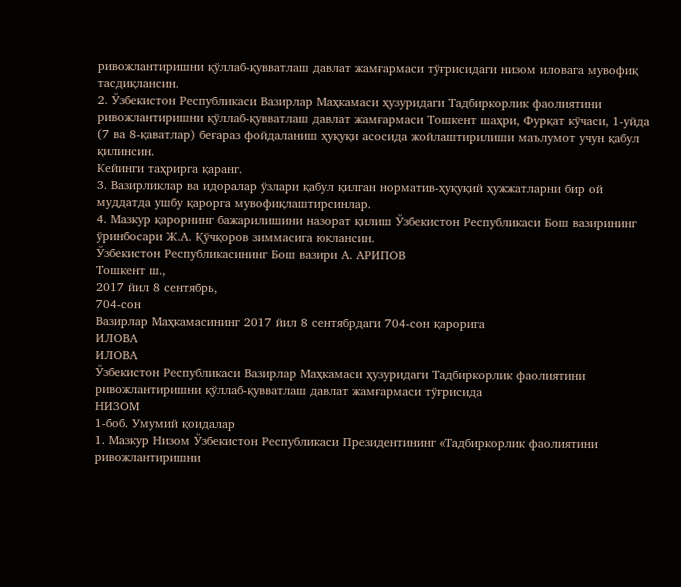ривожлантиришни қўллаб-қувватлаш давлат жамғармаси тўғрисидаги низом иловага мувофиқ тасдиқлансин.
2. Ўзбекистон Республикаси Вазирлар Маҳкамаси ҳузуридаги Тадбиркорлик фаолиятини ривожлантиришни қўллаб-қувватлаш давлат жамғармаси Тошкент шаҳри, Фурқат кўчаси, 1-уйда (7 ва 8-қаватлар) беғараз фойдаланиш ҳуқуқи асосида жойлаштирилиши маълумот учун қабул қилинсин.
Кейинги таҳрирга қаранг.
3. Вазирликлар ва идоралар ўзлари қабул қилган норматив-ҳуқуқий ҳужжатларни бир ой муддатда ушбу қарорга мувофиқлаштирсинлар.
4. Мазкур қарорнинг бажарилишини назорат қилиш Ўзбекистон Республикаси Бош вазирининг ўринбосари Ж.А. Қўчқоров зиммасига юклансин.
Ўзбекистон Республикасининг Бош вазири А. АРИПОВ
Тошкент ш.,
2017 йил 8 сентябрь,
704-сон
Вазирлар Маҳкамасининг 2017 йил 8 сентябрдаги 704-сон қарорига
ИЛОВА
ИЛОВА
Ўзбекистон Республикаси Вазирлар Маҳкамаси ҳузуридаги Тадбиркорлик фаолиятини ривожлантиришни қўллаб-қувватлаш давлат жамғармаси тўғрисида
НИЗОМ
1-боб. Умумий қоидалар
1. Мазкур Низом Ўзбекистон Республикаси Президентининг «Тадбиркорлик фаолиятини ривожлантиришни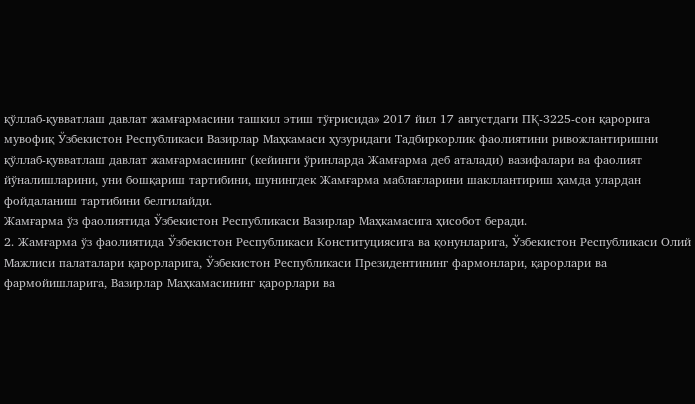қўллаб-қувватлаш давлат жамғармасини ташкил этиш тўғрисида» 2017 йил 17 августдаги ПҚ-3225-сон қарорига мувофиқ Ўзбекистон Республикаси Вазирлар Маҳкамаси ҳузуридаги Тадбиркорлик фаолиятини ривожлантиришни қўллаб-қувватлаш давлат жамғармасининг (кейинги ўринларда Жамғарма деб аталади) вазифалари ва фаолият йўналишларини, уни бошқариш тартибини, шунингдек Жамғарма маблағларини шакллантириш ҳамда улардан фойдаланиш тартибини белгилайди.
Жамғарма ўз фаолиятида Ўзбекистон Республикаси Вазирлар Маҳкамасига ҳисобот беради.
2. Жамғарма ўз фаолиятида Ўзбекистон Республикаси Конституциясига ва қонунларига, Ўзбекистон Республикаси Олий Мажлиси палаталари қарорларига, Ўзбекистон Республикаси Президентининг фармонлари, қарорлари ва фармойишларига, Вазирлар Маҳкамасининг қарорлари ва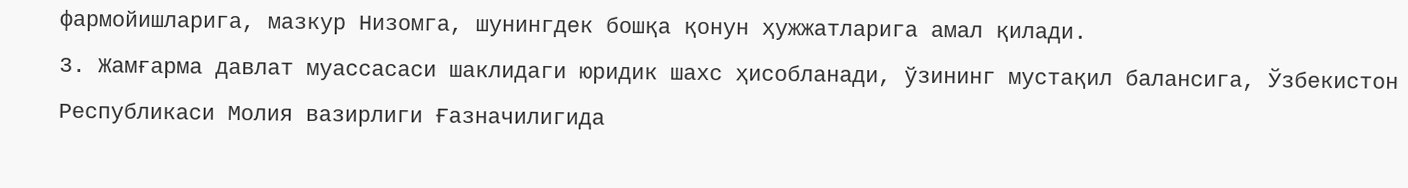фармойишларига, мазкур Низомга, шунингдек бошқа қонун ҳужжатларига амал қилади.
3. Жамғарма давлат муассасаси шаклидаги юридик шахс ҳисобланади, ўзининг мустақил балансига, Ўзбекистон Республикаси Молия вазирлиги Ғазначилигида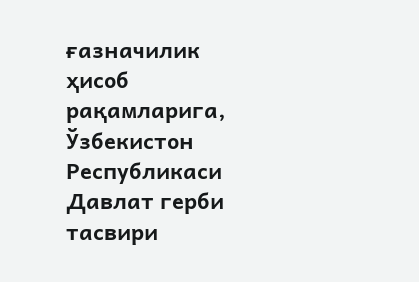ғазначилик ҳисоб рақамларига, Ўзбекистон Республикаси Давлат герби тасвири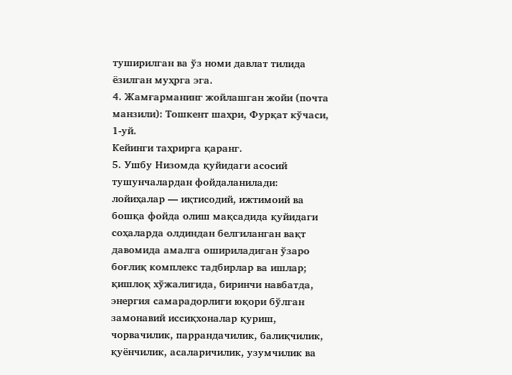туширилган ва ўз номи давлат тилида ёзилган муҳрга эга.
4. Жамғарманинг жойлашган жойи (почта манзили): Тошкент шаҳри, Фурқат кўчаси, 1-уй.
Кейинги таҳрирга қаранг.
5. Ушбу Низомда қуйидаги асосий тушунчалардан фойдаланилади:
лойиҳалар — иқтисодий, ижтимоий ва бошқа фойда олиш мақсадида қуйидаги соҳаларда олдиндан белгиланган вақт давомида амалга ошириладиган ўзаро боғлиқ комплекс тадбирлар ва ишлар;
қишлоқ хўжалигида, биринчи навбатда, энергия самарадорлиги юқори бўлган замонавий иссиқхоналар қуриш, чорвачилик, паррандачилик, балиқчилик, қуёнчилик, асаларичилик, узумчилик ва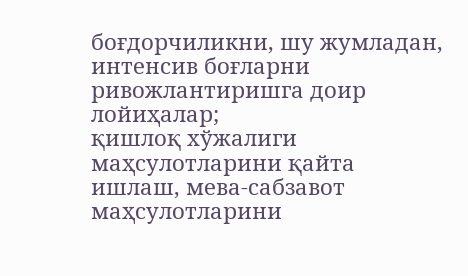боғдорчиликни, шу жумладан, интенсив боғларни ривожлантиришга доир лойиҳалар;
қишлоқ хўжалиги маҳсулотларини қайта ишлаш, мева-сабзавот маҳсулотларини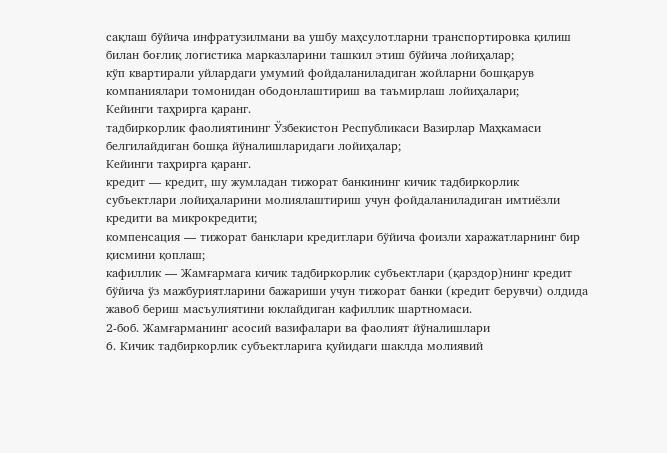сақлаш бўйича инфратузилмани ва ушбу маҳсулотларни транспортировка қилиш билан боғлиқ логистика марказларини ташкил этиш бўйича лойиҳалар;
кўп квартирали уйлардаги умумий фойдаланиладиган жойларни бошқарув компаниялари томонидан ободонлаштириш ва таъмирлаш лойиҳалари;
Кейинги таҳрирга қаранг.
тадбиркорлик фаолиятининг Ўзбекистон Республикаси Вазирлар Маҳкамаси белгилайдиган бошқа йўналишларидаги лойиҳалар;
Кейинги таҳрирга қаранг.
кредит — кредит, шу жумладан тижорат банкининг кичик тадбиркорлик субъектлари лойиҳаларини молиялаштириш учун фойдаланиладиган имтиёзли кредити ва микрокредити;
компенсация — тижорат банклари кредитлари бўйича фоизли харажатларнинг бир қисмини қоплаш;
кафиллик — Жамғармага кичик тадбиркорлик субъектлари (қарздор)нинг кредит бўйича ўз мажбуриятларини бажариши учун тижорат банки (кредит берувчи) олдида жавоб бериш масъулиятини юклайдиган кафиллик шартномаси.
2-боб. Жамғарманинг асосий вазифалари ва фаолият йўналишлари
6. Кичик тадбиркорлик субъектларига қуйидаги шаклда молиявий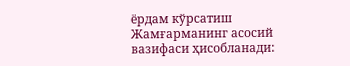ёрдам кўрсатиш Жамғарманинг асосий вазифаси ҳисобланади: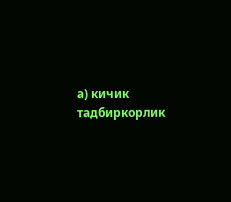а) кичик тадбиркорлик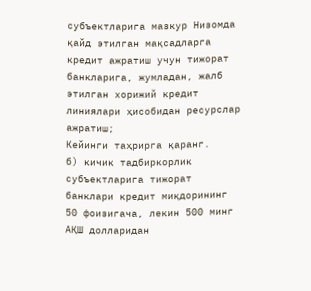субъектларига мазкур Низомда қайд этилган мақсадларга кредит ажратиш учун тижорат банкларига, жумладан, жалб этилган хорижий кредит линиялари ҳисобидан ресурслар ажратиш;
Кейинги таҳрирга қаранг.
б) кичик тадбиркорлик субъектларига тижорат банклари кредит миқдорининг 50 фоизигача, лекин 500 минг АҚШ долларидан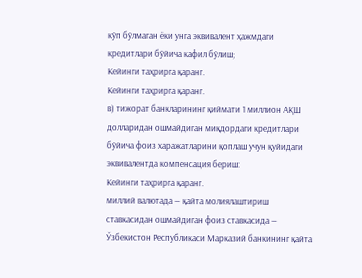кўп бўлмаган ёки унга эквивалент ҳажмдаги кредитлари бўйича кафил бўлиш;
Кейинги таҳрирга қаранг.
Кейинги таҳрирга қаранг.
в) тижорат банкларининг қиймати 1 миллион АҚШ долларидан ошмайдиган миқдордаги кредитлари бўйича фоиз харажатларини қоплаш учун қуйидаги эквивалентда компенсация бериш:
Кейинги таҳрирга қаранг.
миллий валютада — қайта молиялаштириш ставкасидан ошмайдиган фоиз ставкасида — Ўзбекистон Республикаси Марказий банкининг қайта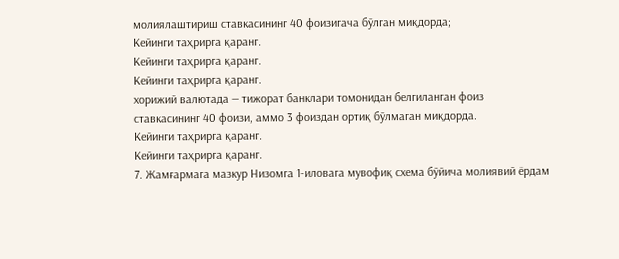молиялаштириш ставкасининг 40 фоизигача бўлган миқдорда;
Кейинги таҳрирга қаранг.
Кейинги таҳрирга қаранг.
Кейинги таҳрирга қаранг.
хорижий валютада — тижорат банклари томонидан белгиланган фоиз ставкасининг 40 фоизи, аммо 3 фоиздан ортиқ бўлмаган миқдорда.
Кейинги таҳрирга қаранг.
Кейинги таҳрирга қаранг.
7. Жамғармага мазкур Низомга 1-иловага мувофиқ схема бўйича молиявий ёрдам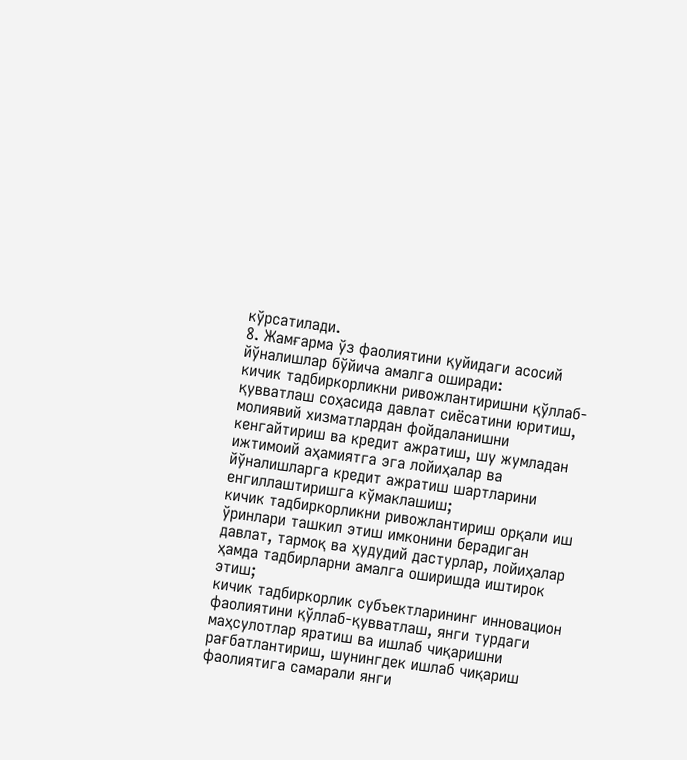кўрсатилади.
8. Жамғарма ўз фаолиятини қуйидаги асосий йўналишлар бўйича амалга оширади:
кичик тадбиркорликни ривожлантиришни қўллаб-қувватлаш соҳасида давлат сиёсатини юритиш, молиявий хизматлардан фойдаланишни кенгайтириш ва кредит ажратиш, шу жумладан ижтимоий аҳамиятга эга лойиҳалар ва йўналишларга кредит ажратиш шартларини енгиллаштиришга кўмаклашиш;
кичик тадбиркорликни ривожлантириш орқали иш ўринлари ташкил этиш имконини берадиган давлат, тармоқ ва ҳудудий дастурлар, лойиҳалар ҳамда тадбирларни амалга оширишда иштирок этиш;
кичик тадбиркорлик субъектларининг инновацион фаолиятини қўллаб-қувватлаш, янги турдаги маҳсулотлар яратиш ва ишлаб чиқаришни рағбатлантириш, шунингдек ишлаб чиқариш фаолиятига самарали янги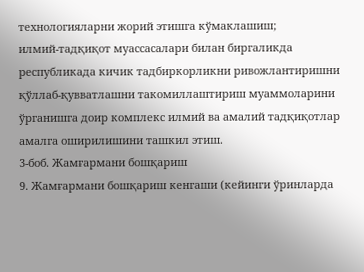технологияларни жорий этишга кўмаклашиш;
илмий-тадқиқот муассасалари билан биргаликда республикада кичик тадбиркорликни ривожлантиришни қўллаб-қувватлашни такомиллаштириш муаммоларини ўрганишга доир комплекс илмий ва амалий тадқиқотлар амалга оширилишини ташкил этиш.
3-боб. Жамғармани бошқариш
9. Жамғармани бошқариш кенгаши (кейинги ўринларда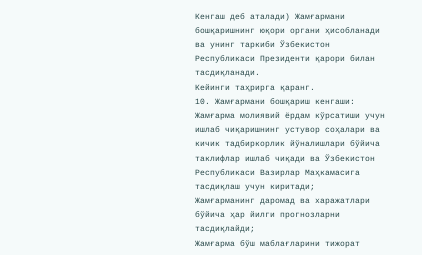Кенгаш деб аталади) Жамғармани бошқаришнинг юқори органи ҳисобланади ва унинг таркиби Ўзбекистон Республикаси Президенти қарори билан тасдиқланади.
Кейинги таҳрирга қаранг.
10. Жамғармани бошқариш кенгаши:
Жамғарма молиявий ёрдам кўрсатиши учун ишлаб чиқаришнинг устувор соҳалари ва кичик тадбиркорлик йўналишлари бўйича таклифлар ишлаб чиқади ва Ўзбекистон Республикаси Вазирлар Маҳкамасига тасдиқлаш учун киритади;
Жамғарманинг даромад ва харажатлари бўйича ҳар йилги прогнозларни тасдиқлайди;
Жамғарма бўш маблағларини тижорат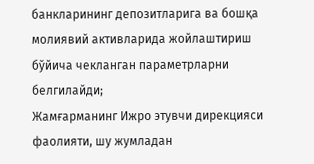банкларининг депозитларига ва бошқа молиявий активларида жойлаштириш бўйича чекланган параметрларни белгилайди;
Жамғарманинг Ижро этувчи дирекцияси фаолияти, шу жумладан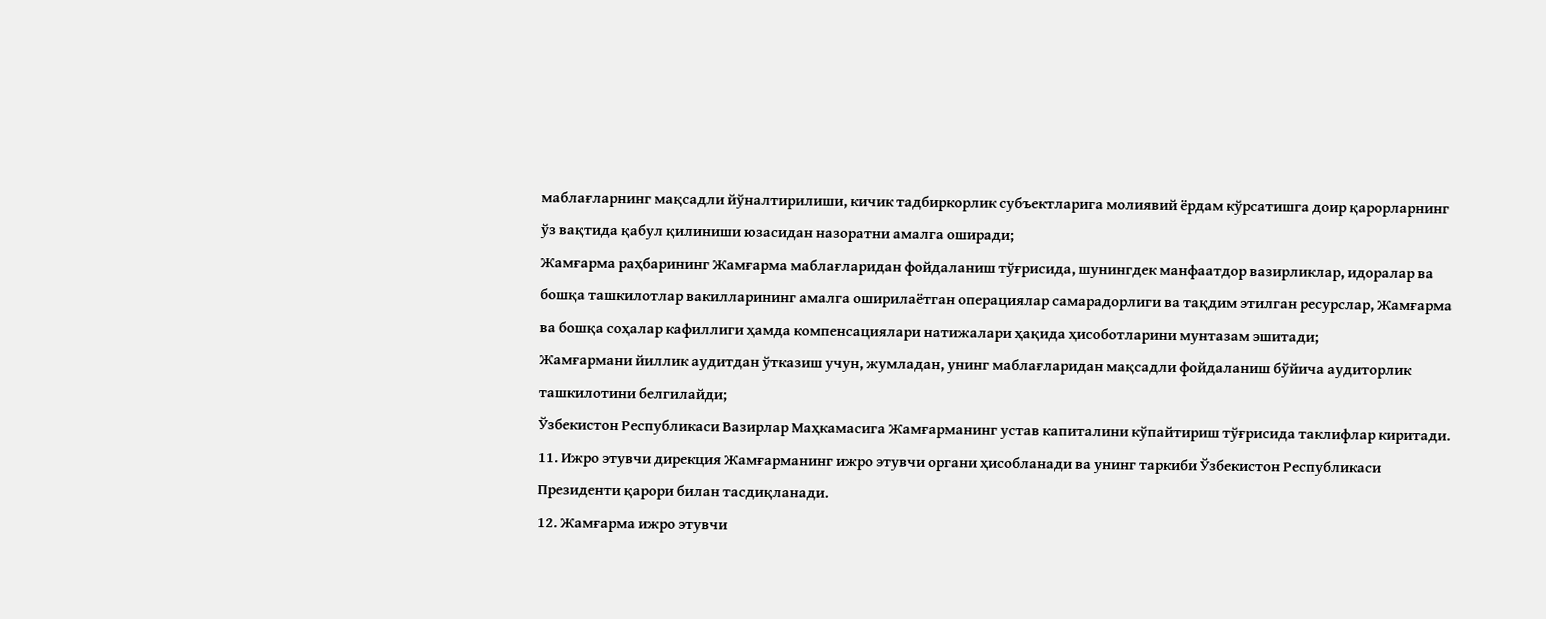маблағларнинг мақсадли йўналтирилиши, кичик тадбиркорлик субъектларига молиявий ёрдам кўрсатишга доир қарорларнинг ўз вақтида қабул қилиниши юзасидан назоратни амалга оширади;
Жамғарма раҳбарининг Жамғарма маблағларидан фойдаланиш тўғрисида, шунингдек манфаатдор вазирликлар, идоралар ва бошқа ташкилотлар вакилларининг амалга оширилаётган операциялар самарадорлиги ва тақдим этилган ресурслар, Жамғарма ва бошқа соҳалар кафиллиги ҳамда компенсациялари натижалари ҳақида ҳисоботларини мунтазам эшитади;
Жамғармани йиллик аудитдан ўтказиш учун, жумладан, унинг маблағларидан мақсадли фойдаланиш бўйича аудиторлик ташкилотини белгилайди;
Ўзбекистон Республикаси Вазирлар Маҳкамасига Жамғарманинг устав капиталини кўпайтириш тўғрисида таклифлар киритади.
11. Ижро этувчи дирекция Жамғарманинг ижро этувчи органи ҳисобланади ва унинг таркиби Ўзбекистон Республикаси Президенти қарори билан тасдиқланади.
12. Жамғарма ижро этувчи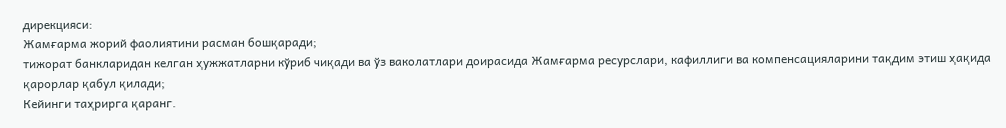дирекцияси:
Жамғарма жорий фаолиятини расман бошқаради;
тижорат банкларидан келган ҳужжатларни кўриб чиқади ва ўз ваколатлари доирасида Жамғарма ресурслари, кафиллиги ва компенсацияларини тақдим этиш ҳақида қарорлар қабул қилади;
Кейинги таҳрирга қаранг.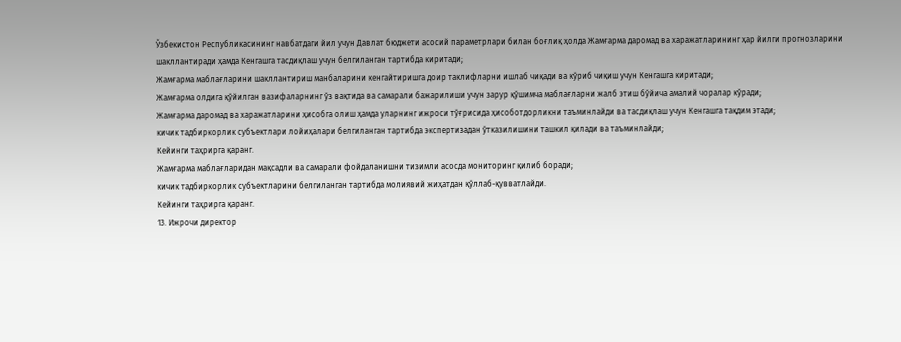Ўзбекистон Республикасининг навбатдаги йил учун Давлат бюджети асосий параметрлари билан боғлиқ ҳолда Жамғарма даромад ва харажатларининг ҳар йилги прогнозларини шакллантиради ҳамда Кенгашга тасдиқлаш учун белгиланган тартибда киритади;
Жамғарма маблағларини шакллантириш манбаларини кенгайтиришга доир таклифларни ишлаб чиқади ва кўриб чиқиш учун Кенгашга киритади;
Жамғарма олдига қўйилган вазифаларнинг ўз вақтида ва самарали бажарилиши учун зарур қўшимча маблағларни жалб этиш бўйича амалий чоралар кўради;
Жамғарма даромад ва харажатларини ҳисобга олиш ҳамда уларнинг ижроси тўғрисида ҳисоботдорликни таъминлайди ва тасдиқлаш учун Кенгашга тақдим этади;
кичик тадбиркорлик субъектлари лойиҳалари белгиланган тартибда экспертизадан ўтказилишини ташкил қилади ва таъминлайди;
Кейинги таҳрирга қаранг.
Жамғарма маблағларидан мақсадли ва самарали фойдаланишни тизимли асосда мониторинг қилиб боради;
кичик тадбиркорлик субъектларини белгиланган тартибда молиявий жиҳатдан қўллаб-қувватлайди.
Кейинги таҳрирга қаранг.
13. Ижрочи директор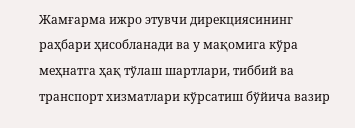Жамғарма ижро этувчи дирекциясининг раҳбари ҳисобланади ва у мақомига кўра меҳнатга ҳақ тўлаш шартлари, тиббий ва транспорт хизматлари кўрсатиш бўйича вазир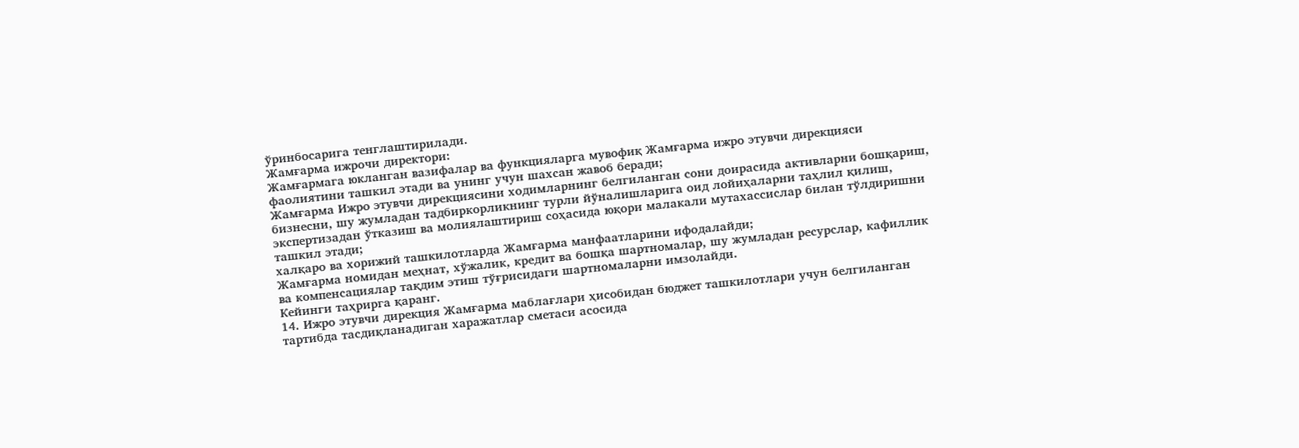ўринбосарига тенглаштирилади.
Жамғарма ижрочи директори:
Жамғармага юкланган вазифалар ва функцияларга мувофиқ Жамғарма ижро этувчи дирекцияси фаолиятини ташкил этади ва унинг учун шахсан жавоб беради;
Жамғарма Ижро этувчи дирекциясини ходимларнинг белгиланган сони доирасида активларни бошқариш, бизнесни, шу жумладан тадбиркорликнинг турли йўналишларига оид лойиҳаларни таҳлил қилиш, экспертизадан ўтказиш ва молиялаштириш соҳасида юқори малакали мутахассислар билан тўлдиришни ташкил этади;
халқаро ва хорижий ташкилотларда Жамғарма манфаатларини ифодалайди;
Жамғарма номидан меҳнат, хўжалик, кредит ва бошқа шартномалар, шу жумладан ресурслар, кафиллик ва компенсациялар тақдим этиш тўғрисидаги шартномаларни имзолайди.
Кейинги таҳрирга қаранг.
14. Ижро этувчи дирекция Жамғарма маблағлари ҳисобидан бюджет ташкилотлари учун белгиланган тартибда тасдиқланадиган харажатлар сметаси асосида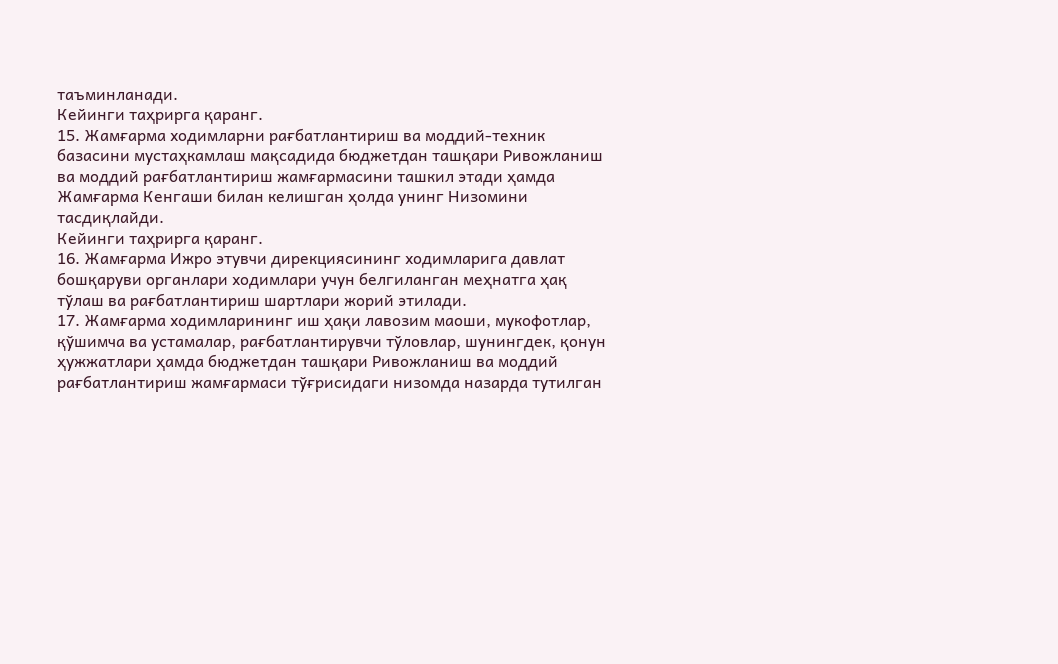таъминланади.
Кейинги таҳрирга қаранг.
15. Жамғарма ходимларни рағбатлантириш ва моддий-техник базасини мустаҳкамлаш мақсадида бюджетдан ташқари Ривожланиш ва моддий рағбатлантириш жамғармасини ташкил этади ҳамда Жамғарма Кенгаши билан келишган ҳолда унинг Низомини тасдиқлайди.
Кейинги таҳрирга қаранг.
16. Жамғарма Ижро этувчи дирекциясининг ходимларига давлат бошқаруви органлари ходимлари учун белгиланган меҳнатга ҳақ тўлаш ва рағбатлантириш шартлари жорий этилади.
17. Жамғарма ходимларининг иш ҳақи лавозим маоши, мукофотлар, қўшимча ва устамалар, рағбатлантирувчи тўловлар, шунингдек, қонун ҳужжатлари ҳамда бюджетдан ташқари Ривожланиш ва моддий рағбатлантириш жамғармаси тўғрисидаги низомда назарда тутилган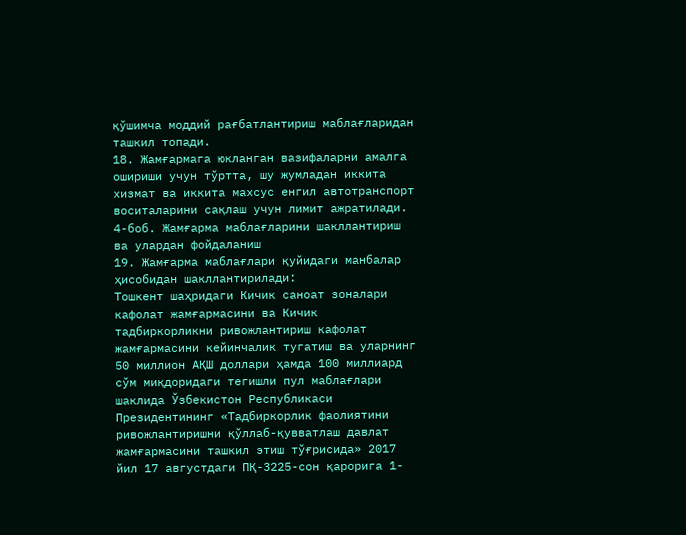қўшимча моддий рағбатлантириш маблағларидан ташкил топади.
18. Жамғармага юкланган вазифаларни амалга ошириши учун тўртта, шу жумладан иккита хизмат ва иккита махсус енгил автотранспорт воситаларини сақлаш учун лимит ажратилади.
4-боб. Жамғарма маблағларини шакллантириш ва улардан фойдаланиш
19. Жамғарма маблағлари қуйидаги манбалар ҳисобидан шакллантирилади:
Тошкент шаҳридаги Кичик саноат зоналари кафолат жамғармасини ва Кичик тадбиркорликни ривожлантириш кафолат жамғармасини кейинчалик тугатиш ва уларнинг 50 миллион АҚШ доллари ҳамда 100 миллиард сўм миқдоридаги тегишли пул маблағлари шаклида Ўзбекистон Республикаси Президентининг «Тадбиркорлик фаолиятини ривожлантиришни қўллаб-қувватлаш давлат жамғармасини ташкил этиш тўғрисида» 2017 йил 17 августдаги ПҚ-3225-сон қарорига 1-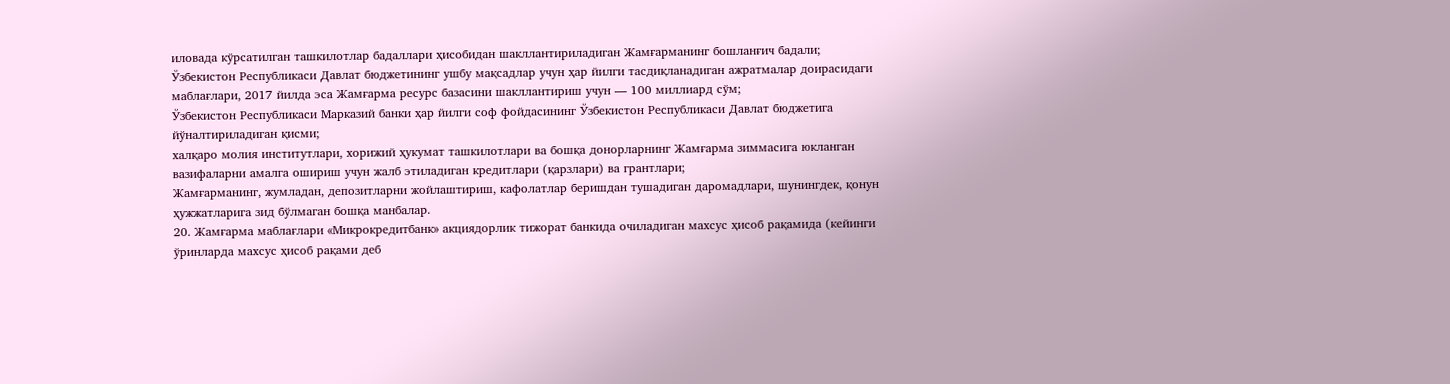иловада кўрсатилган ташкилотлар бадаллари ҳисобидан шакллантириладиган Жамғарманинг бошланғич бадали;
Ўзбекистон Республикаси Давлат бюджетининг ушбу мақсадлар учун ҳар йилги тасдиқланадиган ажратмалар доирасидаги маблағлари, 2017 йилда эса Жамғарма ресурс базасини шакллантириш учун — 100 миллиард сўм;
Ўзбекистон Республикаси Марказий банки ҳар йилги соф фойдасининг Ўзбекистон Республикаси Давлат бюджетига йўналтириладиган қисми;
халқаро молия институтлари, хорижий ҳукумат ташкилотлари ва бошқа донорларнинг Жамғарма зиммасига юкланган вазифаларни амалга ошириш учун жалб этиладиган кредитлари (қарзлари) ва грантлари;
Жамғарманинг, жумладан, депозитларни жойлаштириш, кафолатлар беришдан тушадиган даромадлари, шунингдек, қонун ҳужжатларига зид бўлмаган бошқа манбалар.
20. Жамғарма маблағлари «Микрокредитбанк» акциядорлик тижорат банкида очиладиган махсус ҳисоб рақамида (кейинги ўринларда махсус ҳисоб рақами деб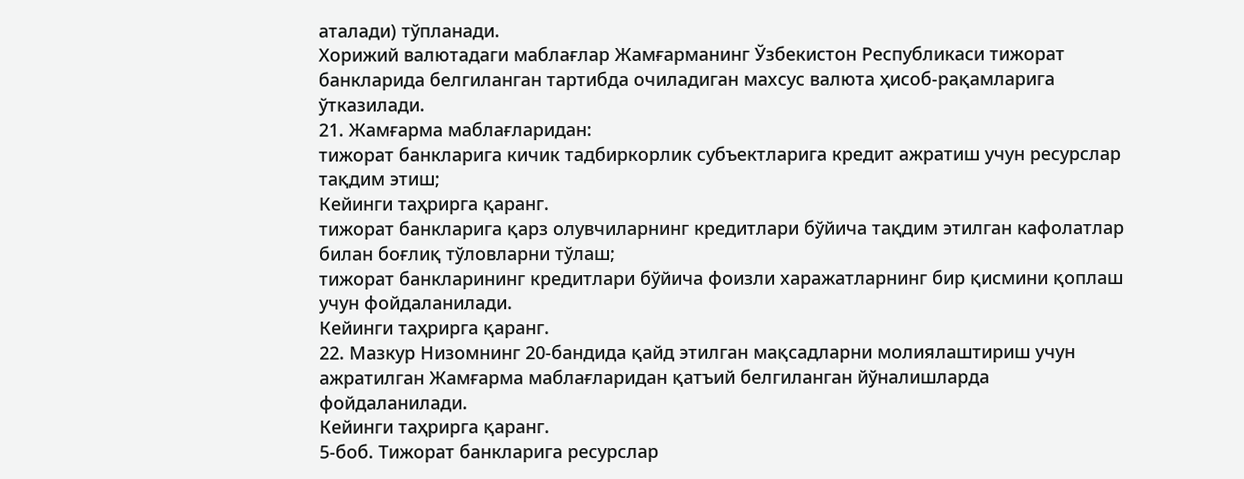аталади) тўпланади.
Хорижий валютадаги маблағлар Жамғарманинг Ўзбекистон Республикаси тижорат банкларида белгиланган тартибда очиладиган махсус валюта ҳисоб-рақамларига ўтказилади.
21. Жамғарма маблағларидан:
тижорат банкларига кичик тадбиркорлик субъектларига кредит ажратиш учун ресурслар тақдим этиш;
Кейинги таҳрирга қаранг.
тижорат банкларига қарз олувчиларнинг кредитлари бўйича тақдим этилган кафолатлар билан боғлиқ тўловларни тўлаш;
тижорат банкларининг кредитлари бўйича фоизли харажатларнинг бир қисмини қоплаш учун фойдаланилади.
Кейинги таҳрирга қаранг.
22. Мазкур Низомнинг 20-бандида қайд этилган мақсадларни молиялаштириш учун ажратилган Жамғарма маблағларидан қатъий белгиланган йўналишларда фойдаланилади.
Кейинги таҳрирга қаранг.
5-боб. Тижорат банкларига ресурслар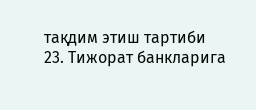тақдим этиш тартиби
23. Тижорат банкларига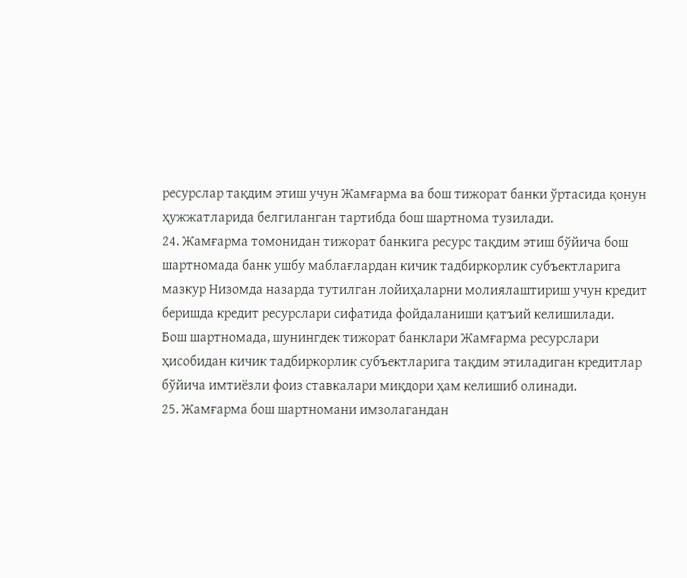ресурслар тақдим этиш учун Жамғарма ва бош тижорат банки ўртасида қонун ҳужжатларида белгиланган тартибда бош шартнома тузилади.
24. Жамғарма томонидан тижорат банкига ресурс тақдим этиш бўйича бош шартномада банк ушбу маблағлардан кичик тадбиркорлик субъектларига мазкур Низомда назарда тутилган лойиҳаларни молиялаштириш учун кредит беришда кредит ресурслари сифатида фойдаланиши қатъий келишилади.
Бош шартномада, шунингдек тижорат банклари Жамғарма ресурслари ҳисобидан кичик тадбиркорлик субъектларига тақдим этиладиган кредитлар бўйича имтиёзли фоиз ставкалари миқдори ҳам келишиб олинади.
25. Жамғарма бош шартномани имзолагандан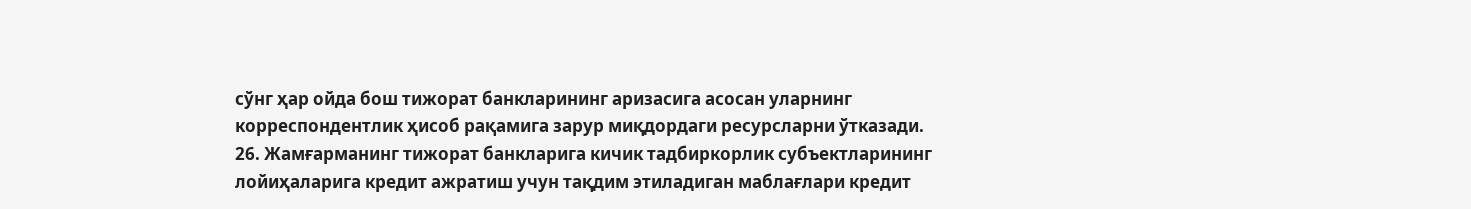сўнг ҳар ойда бош тижорат банкларининг аризасига асосан уларнинг корреспондентлик ҳисоб рақамига зарур миқдордаги ресурсларни ўтказади.
26. Жамғарманинг тижорат банкларига кичик тадбиркорлик субъектларининг лойиҳаларига кредит ажратиш учун тақдим этиладиган маблағлари кредит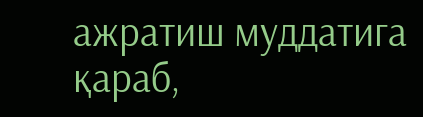ажратиш муддатига қараб,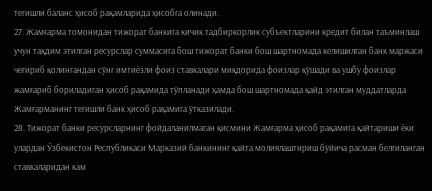тегишли баланс ҳисоб рақамларида ҳисобга олинади.
27. Жамғарма томонидан тижорат банкига кичик тадбиркорлик субъектларини кредит билан таъминлаш учун тақдим этилган ресурслар суммасига бош тижорат банки бош шартномада келишилган банк маржаси чегириб қолингандан сўнг имтиёзли фоиз ставкалари миқдорида фоизлар қўшади ва ушбу фоизлар жамғариб бориладиган ҳисоб рақамида тўпланади ҳамда бош шартномада қайд этилган муддатларда Жамғарманинг тегишли банк ҳисоб рақамига ўтказилади.
28. Тижорат банки ресурсларнинг фойдаланилмаган қисмини Жамғарма ҳисоб рақамига қайтариши ёки улардан Ўзбекистон Республикаси Марказий банкининг қайта молиялаштириш бўйича расман белгиланган ставкаларидан кам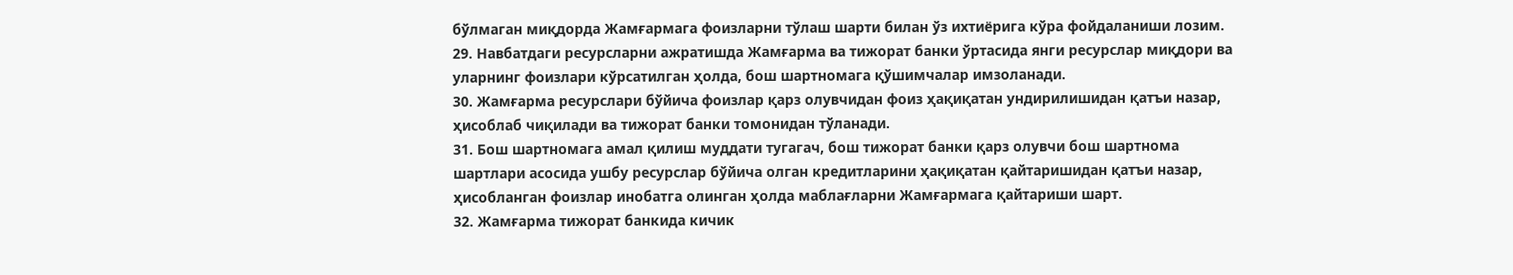бўлмаган миқдорда Жамғармага фоизларни тўлаш шарти билан ўз ихтиёрига кўра фойдаланиши лозим.
29. Навбатдаги ресурсларни ажратишда Жамғарма ва тижорат банки ўртасида янги ресурслар миқдори ва уларнинг фоизлари кўрсатилган ҳолда, бош шартномага қўшимчалар имзоланади.
30. Жамғарма ресурслари бўйича фоизлар қарз олувчидан фоиз ҳақиқатан ундирилишидан қатъи назар, ҳисоблаб чиқилади ва тижорат банки томонидан тўланади.
31. Бош шартномага амал қилиш муддати тугагач, бош тижорат банки қарз олувчи бош шартнома шартлари асосида ушбу ресурслар бўйича олган кредитларини ҳақиқатан қайтаришидан қатъи назар, ҳисобланган фоизлар инобатга олинган ҳолда маблағларни Жамғармага қайтариши шарт.
32. Жамғарма тижорат банкида кичик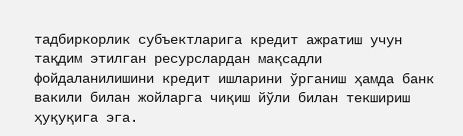тадбиркорлик субъектларига кредит ажратиш учун тақдим этилган ресурслардан мақсадли фойдаланилишини кредит ишларини ўрганиш ҳамда банк вакили билан жойларга чиқиш йўли билан текшириш ҳуқуқига эга.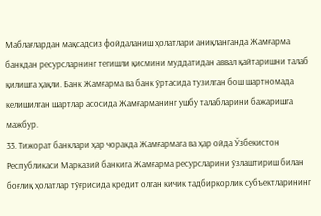Маблағлардан мақсадсиз фойдаланиш ҳолатлари аниқланганда Жамғарма банкдан ресурсларнинг тегишли қисмини муддатидан аввал қайтаришни талаб қилишга ҳақли. Банк Жамғарма ва банк ўртасида тузилган бош шартномада келишилган шартлар асосида Жамғарманинг ушбу талабларини бажаришга мажбур.
33. Тижорат банклари ҳар чоракда Жамғармага ва ҳар ойда Ўзбекистон Республикаси Марказий банкига Жамғарма ресурсларини ўзлаштириш билан боғлиқ ҳолатлар тўғрисида кредит олган кичик тадбиркорлик субъектларининг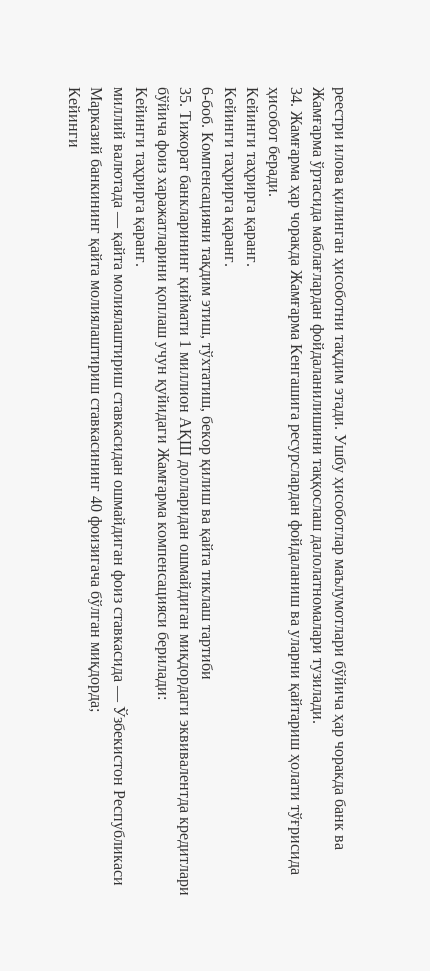реестри илова қилинган ҳисоботни тақдим этади. Ушбу ҳисоботлар маълумотлари бўйича ҳар чоракда банк ва Жамғарма ўртасида маблағлардан фойдаланилишини таққослаш далолатномалари тузилади.
34. Жамғарма ҳар чоракда Жамғарма Кенгашига ресурслардан фойдаланиш ва уларни қайтариш ҳолати тўғрисида ҳисобот беради.
Кейинги таҳрирга қаранг.
Кейинги таҳрирга қаранг.
6-боб. Компенсацияни тақдим этиш, тўхтатиш, бекор қилиш ва қайта тиклаш тартиби
35. Тижорат банкларининг қиймати 1 миллион АҚШ долларидан ошмайдиган миқдордаги эквивалентда кредитлари бўйича фоиз харажатларини қоплаш учун қуйидаги Жамғарма компенсацияси берилади:
Кейинги таҳрирга қаранг.
миллий валютада — қайта молиялаштириш ставкасидан ошмайдиган фоиз ставкасида — Ўзбекистон Республикаси Марказий банкининг қайта молиялаштириш ставкасининг 40 фоизигача бўлган миқдорда;
Кейинги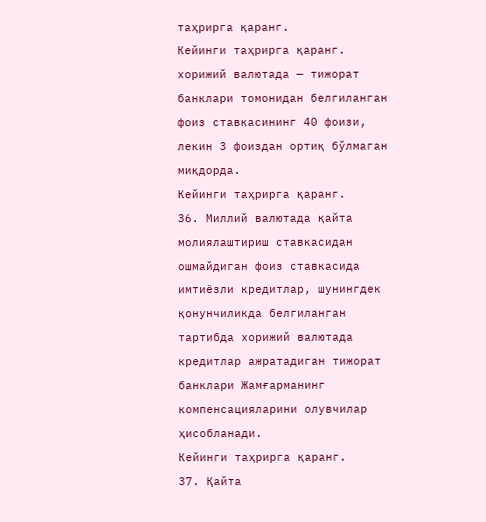таҳрирга қаранг.
Кейинги таҳрирга қаранг.
хорижий валютада — тижорат банклари томонидан белгиланган фоиз ставкасининг 40 фоизи, лекин 3 фоиздан ортиқ бўлмаган миқдорда.
Кейинги таҳрирга қаранг.
36. Миллий валютада қайта молиялаштириш ставкасидан ошмайдиган фоиз ставкасида имтиёзли кредитлар, шунингдек қонунчиликда белгиланган тартибда хорижий валютада кредитлар ажратадиган тижорат банклари Жамғарманинг компенсацияларини олувчилар ҳисобланади.
Кейинги таҳрирга қаранг.
37. Қайта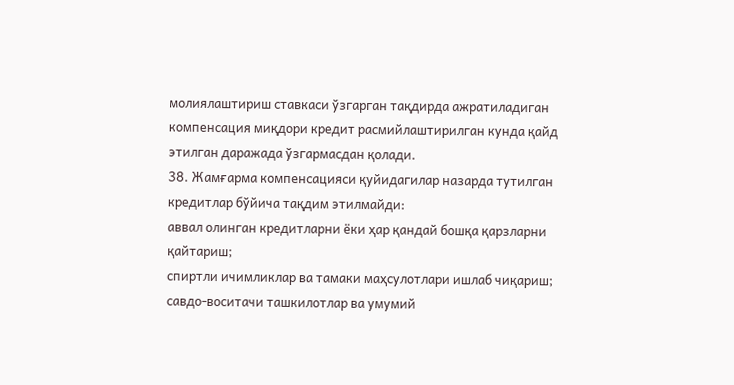молиялаштириш ставкаси ўзгарган тақдирда ажратиладиган компенсация миқдори кредит расмийлаштирилган кунда қайд этилган даражада ўзгармасдан қолади.
38. Жамғарма компенсацияси қуйидагилар назарда тутилган кредитлар бўйича тақдим этилмайди:
аввал олинган кредитларни ёки ҳар қандай бошқа қарзларни қайтариш;
спиртли ичимликлар ва тамаки маҳсулотлари ишлаб чиқариш;
савдо-воситачи ташкилотлар ва умумий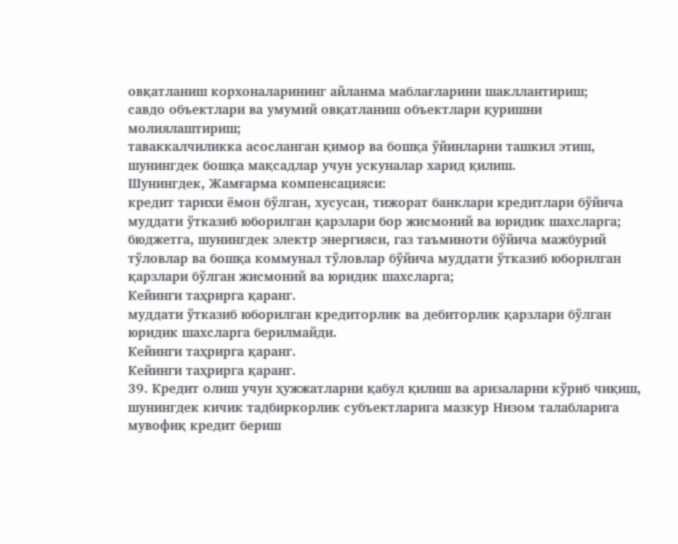овқатланиш корхоналарининг айланма маблағларини шакллантириш;
савдо объектлари ва умумий овқатланиш объектлари қуришни молиялаштириш;
таваккалчиликка асосланган қимор ва бошқа ўйинларни ташкил этиш, шунингдек бошқа мақсадлар учун ускуналар харид қилиш.
Шунингдек, Жамғарма компенсацияси:
кредит тарихи ёмон бўлган, хусусан, тижорат банклари кредитлари бўйича муддати ўтказиб юборилган қарзлари бор жисмоний ва юридик шахсларга;
бюджетга, шунингдек электр энергияси, газ таъминоти бўйича мажбурий тўловлар ва бошқа коммунал тўловлар бўйича муддати ўтказиб юборилган қарзлари бўлган жисмоний ва юридик шахсларга;
Кейинги таҳрирга қаранг.
муддати ўтказиб юборилган кредиторлик ва дебиторлик қарзлари бўлган юридик шахсларга берилмайди.
Кейинги таҳрирга қаранг.
Кейинги таҳрирга қаранг.
39. Кредит олиш учун ҳужжатларни қабул қилиш ва аризаларни кўриб чиқиш, шунингдек кичик тадбиркорлик субъектларига мазкур Низом талабларига мувофиқ кредит бериш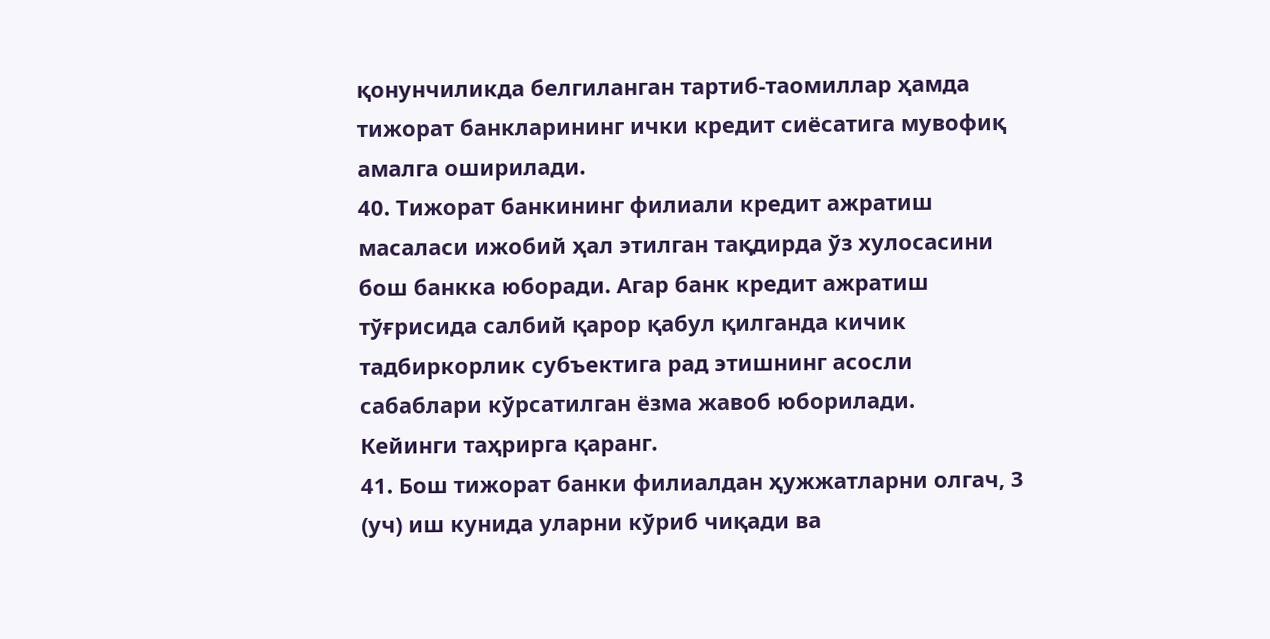қонунчиликда белгиланган тартиб-таомиллар ҳамда тижорат банкларининг ички кредит сиёсатига мувофиқ амалга оширилади.
40. Тижорат банкининг филиали кредит ажратиш масаласи ижобий ҳал этилган тақдирда ўз хулосасини бош банкка юборади. Агар банк кредит ажратиш тўғрисида салбий қарор қабул қилганда кичик тадбиркорлик субъектига рад этишнинг асосли сабаблари кўрсатилган ёзма жавоб юборилади.
Кейинги таҳрирга қаранг.
41. Бош тижорат банки филиалдан ҳужжатларни олгач, 3 (уч) иш кунида уларни кўриб чиқади ва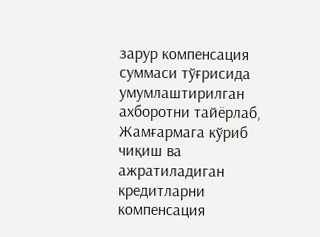зарур компенсация суммаси тўғрисида умумлаштирилган ахборотни тайёрлаб, Жамғармага кўриб чиқиш ва ажратиладиган кредитларни компенсация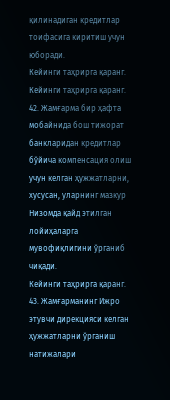қилинадиган кредитлар тоифасига киритиш учун юборади.
Кейинги таҳрирга қаранг.
Кейинги таҳрирга қаранг.
42. Жамғарма бир ҳафта мобайнида бош тижорат банкларидан кредитлар бўйича компенсация олиш учун келган ҳужжатларни, хусусан, уларнинг мазкур Низомда қайд этилган лойиҳаларга мувофиқлигини ўрганиб чиқади.
Кейинги таҳрирга қаранг.
43. Жамғарманинг Ижро этувчи дирекцияси келган ҳужжатларни ўрганиш натижалари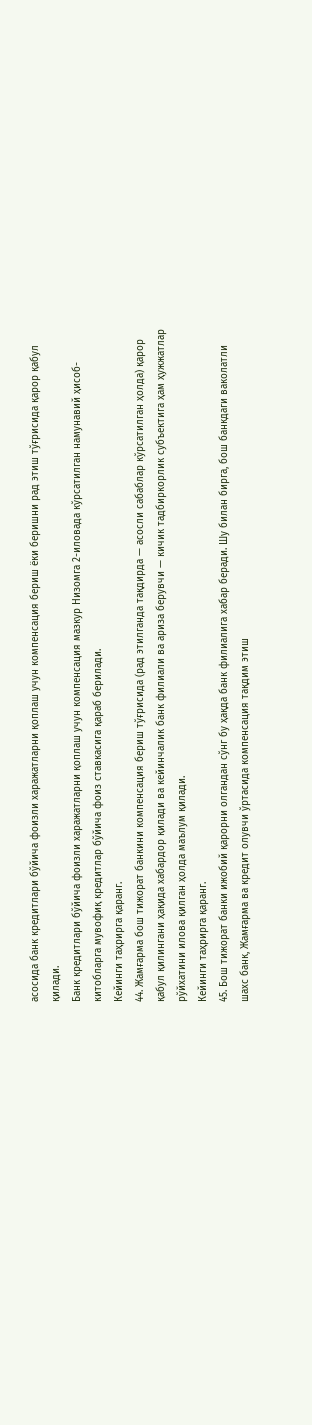асосида банк кредитлари бўйича фоизли харажатларни қоплаш учун компенсация бериш ёки беришни рад этиш тўғрисида қарор қабул қилади.
Банк кредитлари бўйича фоизли харажатларни қоплаш учун компенсация мазкур Низомга 2-иловада кўрсатилган намунавий ҳисоб-китобларга мувофиқ кредитлар бўйича фоиз ставкасига қараб берилади.
Кейинги таҳрирга қаранг.
44. Жамғарма бош тижорат банкини компенсация бериш тўғрисида (рад этилганда тақдирда — асосли сабаблар кўрсатилган ҳолда) қарор қабул қилингани ҳақида хабардор қилади ва кейинчалик банк филиали ва ариза берувчи — кичик тадбиркорлик субъектига ҳам ҳужжатлар рўйхатини илова қилган ҳолда маълум қилади.
Кейинги таҳрирга қаранг.
45. Бош тижорат банки ижобий қарорни олгандан сўнг бу ҳақда банк филиалига хабар беради. Шу билан бирга, бош банкдаги ваколатли шахс банк, Жамғарма ва кредит олувчи ўртасида компенсация тақдим этиш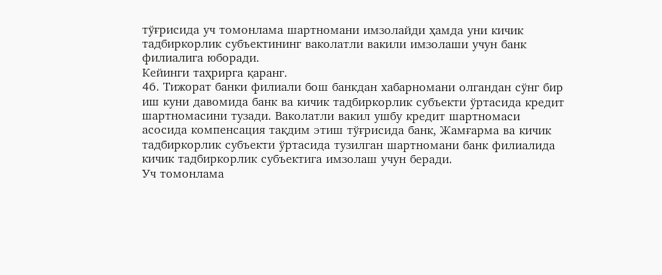тўғрисида уч томонлама шартномани имзолайди ҳамда уни кичик тадбиркорлик субъектининг ваколатли вакили имзолаши учун банк филиалига юборади.
Кейинги таҳрирга қаранг.
46. Тижорат банки филиали бош банкдан хабарномани олгандан сўнг бир иш куни давомида банк ва кичик тадбиркорлик субъекти ўртасида кредит шартномасини тузади. Ваколатли вакил ушбу кредит шартномаси асосида компенсация тақдим этиш тўғрисида банк, Жамғарма ва кичик тадбиркорлик субъекти ўртасида тузилган шартномани банк филиалида кичик тадбиркорлик субъектига имзолаш учун беради.
Уч томонлама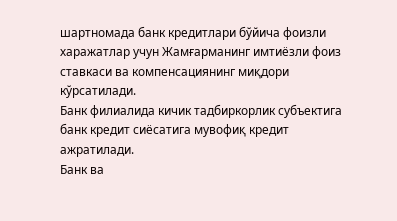шартномада банк кредитлари бўйича фоизли харажатлар учун Жамғарманинг имтиёзли фоиз ставкаси ва компенсациянинг миқдори кўрсатилади.
Банк филиалида кичик тадбиркорлик субъектига банк кредит сиёсатига мувофиқ кредит ажратилади.
Банк ва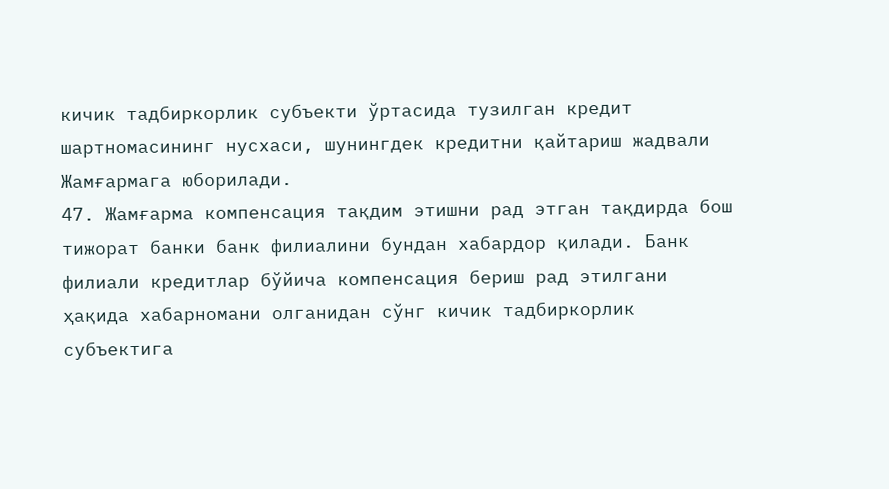кичик тадбиркорлик субъекти ўртасида тузилган кредит шартномасининг нусхаси, шунингдек кредитни қайтариш жадвали Жамғармага юборилади.
47. Жамғарма компенсация тақдим этишни рад этган тақдирда бош тижорат банки банк филиалини бундан хабардор қилади. Банк филиали кредитлар бўйича компенсация бериш рад этилгани ҳақида хабарномани олганидан сўнг кичик тадбиркорлик субъектига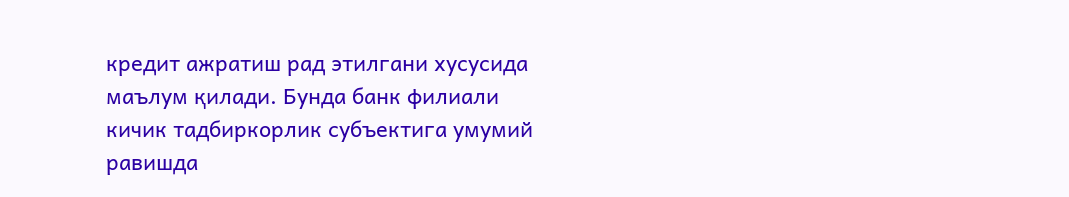кредит ажратиш рад этилгани хусусида маълум қилади. Бунда банк филиали кичик тадбиркорлик субъектига умумий равишда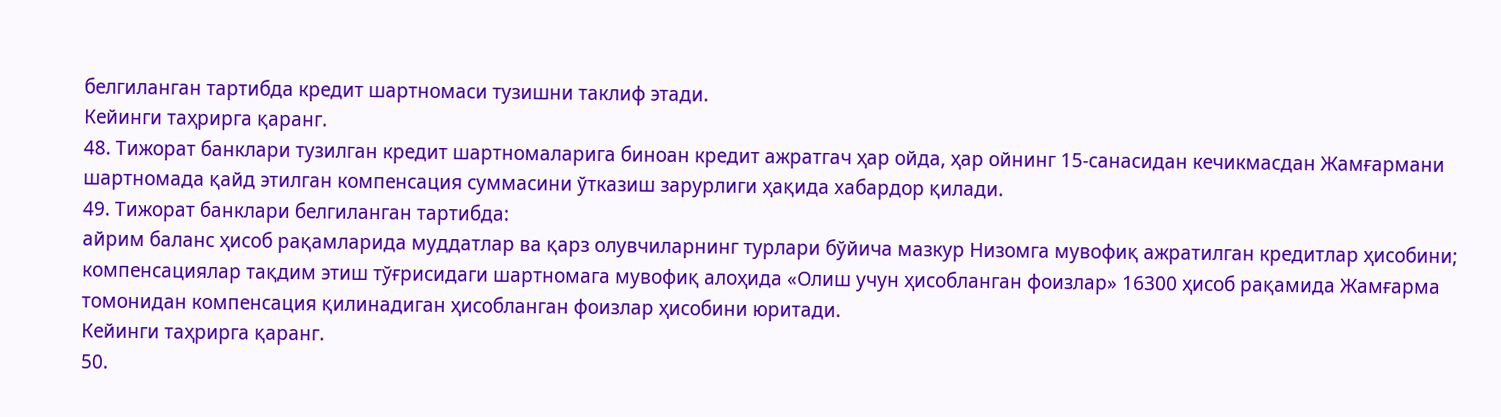белгиланган тартибда кредит шартномаси тузишни таклиф этади.
Кейинги таҳрирга қаранг.
48. Тижорат банклари тузилган кредит шартномаларига биноан кредит ажратгач ҳар ойда, ҳар ойнинг 15-санасидан кечикмасдан Жамғармани шартномада қайд этилган компенсация суммасини ўтказиш зарурлиги ҳақида хабардор қилади.
49. Тижорат банклари белгиланган тартибда:
айрим баланс ҳисоб рақамларида муддатлар ва қарз олувчиларнинг турлари бўйича мазкур Низомга мувофиқ ажратилган кредитлар ҳисобини;
компенсациялар тақдим этиш тўғрисидаги шартномага мувофиқ алоҳида «Олиш учун ҳисобланган фоизлар» 16300 ҳисоб рақамида Жамғарма томонидан компенсация қилинадиган ҳисобланган фоизлар ҳисобини юритади.
Кейинги таҳрирга қаранг.
50.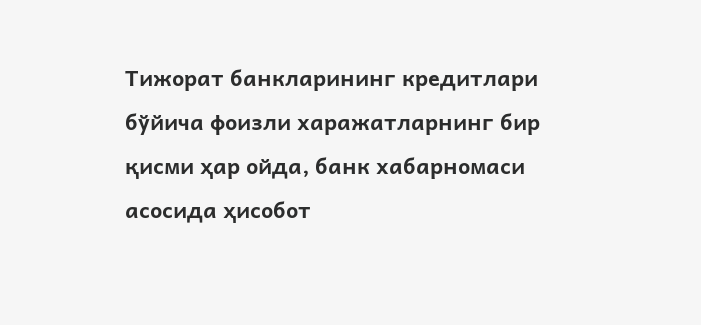Тижорат банкларининг кредитлари бўйича фоизли харажатларнинг бир қисми ҳар ойда, банк хабарномаси асосида ҳисобот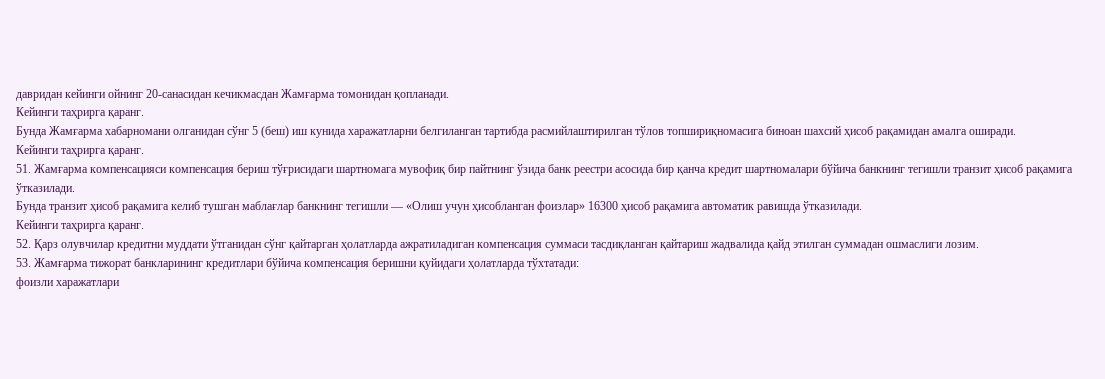давридан кейинги ойнинг 20-санасидан кечикмасдан Жамғарма томонидан қопланади.
Кейинги таҳрирга қаранг.
Бунда Жамғарма хабарномани олганидан сўнг 5 (беш) иш кунида харажатларни белгиланган тартибда расмийлаштирилган тўлов топшириқномасига биноан шахсий ҳисоб рақамидан амалга оширади.
Кейинги таҳрирга қаранг.
51. Жамғарма компенсацияси компенсация бериш тўғрисидаги шартномага мувофиқ бир пайтнинг ўзида банк реестри асосида бир қанча кредит шартномалари бўйича банкнинг тегишли транзит ҳисоб рақамига ўтказилади.
Бунда транзит ҳисоб рақамига келиб тушган маблағлар банкнинг тегишли — «Олиш учун ҳисобланган фоизлар» 16300 ҳисоб рақамига автоматик равишда ўтказилади.
Кейинги таҳрирга қаранг.
52. Қарз олувчилар кредитни муддати ўтганидан сўнг қайтарган ҳолатларда ажратиладиган компенсация суммаси тасдиқланган қайтариш жадвалида қайд этилган суммадан ошмаслиги лозим.
53. Жамғарма тижорат банкларининг кредитлари бўйича компенсация беришни қуйидаги ҳолатларда тўхтатади:
фоизли харажатлари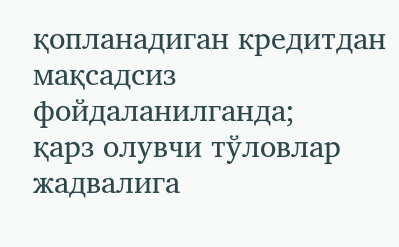қопланадиган кредитдан мақсадсиз фойдаланилганда;
қарз олувчи тўловлар жадвалига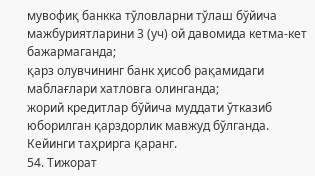мувофиқ банкка тўловларни тўлаш бўйича мажбуриятларини 3 (уч) ой давомида кетма-кет бажармаганда;
қарз олувчининг банк ҳисоб рақамидаги маблағлари хатловга олинганда;
жорий кредитлар бўйича муддати ўтказиб юборилган қарздорлик мавжуд бўлганда.
Кейинги таҳрирга қаранг.
54. Тижорат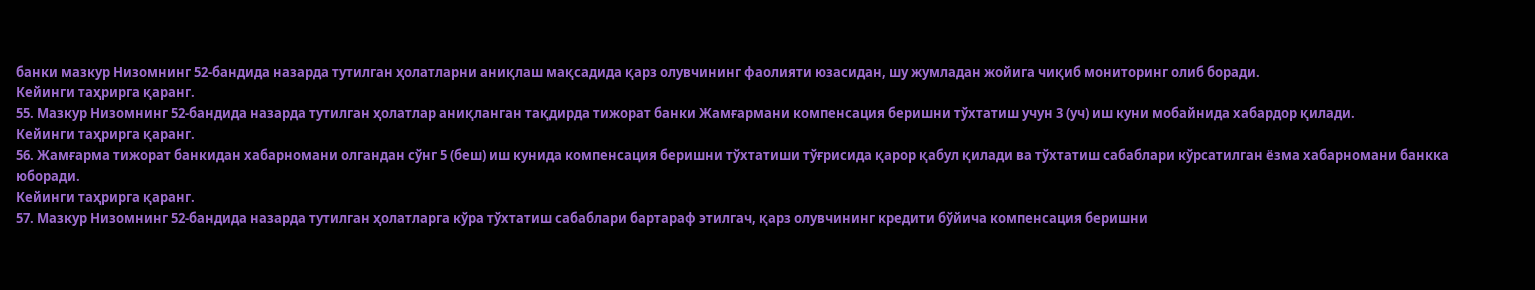банки мазкур Низомнинг 52-бандида назарда тутилган ҳолатларни аниқлаш мақсадида қарз олувчининг фаолияти юзасидан, шу жумладан жойига чиқиб мониторинг олиб боради.
Кейинги таҳрирга қаранг.
55. Мазкур Низомнинг 52-бандида назарда тутилган ҳолатлар аниқланган тақдирда тижорат банки Жамғармани компенсация беришни тўхтатиш учун 3 (уч) иш куни мобайнида хабардор қилади.
Кейинги таҳрирга қаранг.
56. Жамғарма тижорат банкидан хабарномани олгандан сўнг 5 (беш) иш кунида компенсация беришни тўхтатиши тўғрисида қарор қабул қилади ва тўхтатиш сабаблари кўрсатилган ёзма хабарномани банкка юборади.
Кейинги таҳрирга қаранг.
57. Мазкур Низомнинг 52-бандида назарда тутилган ҳолатларга кўра тўхтатиш сабаблари бартараф этилгач, қарз олувчининг кредити бўйича компенсация беришни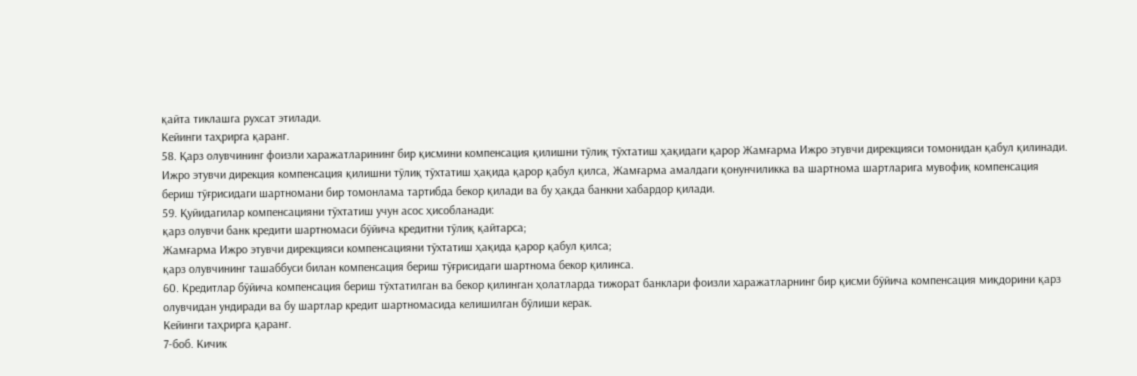қайта тиклашга рухсат этилади.
Кейинги таҳрирга қаранг.
58. Қарз олувчининг фоизли харажатларининг бир қисмини компенсация қилишни тўлиқ тўхтатиш ҳақидаги қарор Жамғарма Ижро этувчи дирекцияси томонидан қабул қилинади. Ижро этувчи дирекция компенсация қилишни тўлиқ тўхтатиш ҳақида қарор қабул қилса, Жамғарма амалдаги қонунчиликка ва шартнома шартларига мувофиқ компенсация бериш тўғрисидаги шартномани бир томонлама тартибда бекор қилади ва бу ҳақда банкни хабардор қилади.
59. Қуйидагилар компенсацияни тўхтатиш учун асос ҳисобланади:
қарз олувчи банк кредити шартномаси бўйича кредитни тўлиқ қайтарса;
Жамғарма Ижро этувчи дирекцияси компенсацияни тўхтатиш ҳақида қарор қабул қилса;
қарз олувчининг ташаббуси билан компенсация бериш тўғрисидаги шартнома бекор қилинса.
60. Кредитлар бўйича компенсация бериш тўхтатилган ва бекор қилинган ҳолатларда тижорат банклари фоизли харажатларнинг бир қисми бўйича компенсация миқдорини қарз олувчидан ундиради ва бу шартлар кредит шартномасида келишилган бўлиши керак.
Кейинги таҳрирга қаранг.
7-боб. Кичик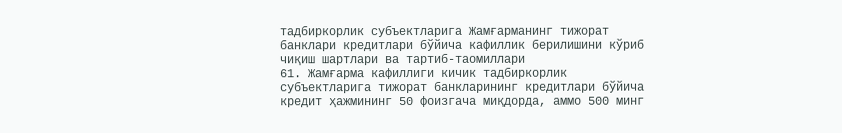тадбиркорлик субъектларига Жамғарманинг тижорат банклари кредитлари бўйича кафиллик берилишини кўриб чиқиш шартлари ва тартиб-таомиллари
61. Жамғарма кафиллиги кичик тадбиркорлик субъектларига тижорат банкларининг кредитлари бўйича кредит ҳажмининг 50 фоизгача миқдорда, аммо 500 минг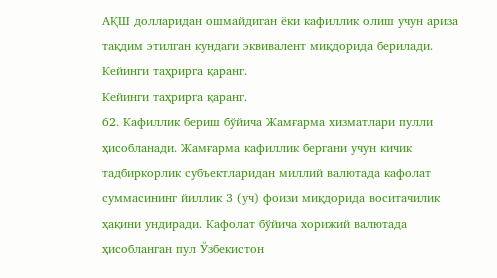АҚШ долларидан ошмайдиган ёки кафиллик олиш учун ариза тақдим этилган кундаги эквивалент миқдорида берилади.
Кейинги таҳрирга қаранг.
Кейинги таҳрирга қаранг.
62. Кафиллик бериш бўйича Жамғарма хизматлари пулли ҳисобланади. Жамғарма кафиллик бергани учун кичик тадбиркорлик субъектларидан миллий валютада кафолат суммасининг йиллик 3 (уч) фоизи миқдорида воситачилик ҳақини ундиради. Кафолат бўйича хорижий валютада ҳисобланган пул Ўзбекистон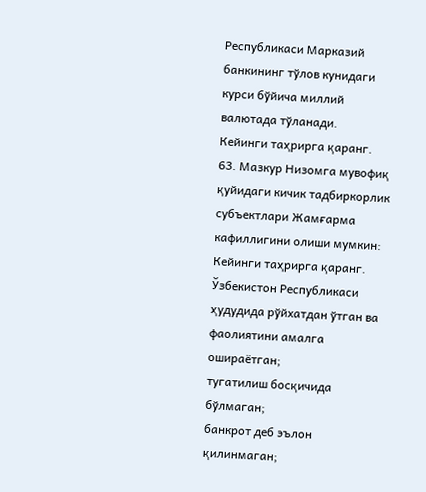Республикаси Марказий банкининг тўлов кунидаги курси бўйича миллий валютада тўланади.
Кейинги таҳрирга қаранг.
63. Мазкур Низомга мувофиқ қуйидаги кичик тадбиркорлик субъектлари Жамғарма кафиллигини олиши мумкин:
Кейинги таҳрирга қаранг.
Ўзбекистон Республикаси ҳудудида рўйхатдан ўтган ва фаолиятини амалга ошираётган;
тугатилиш босқичида бўлмаган;
банкрот деб эълон қилинмаган;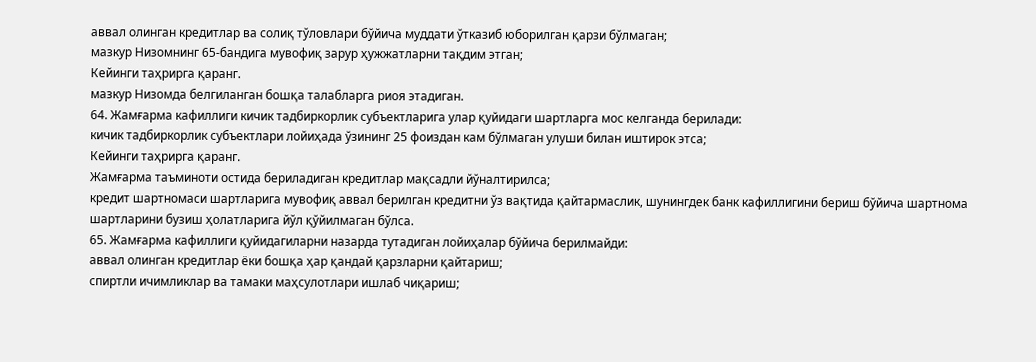аввал олинган кредитлар ва солиқ тўловлари бўйича муддати ўтказиб юборилган қарзи бўлмаган;
мазкур Низомнинг 65-бандига мувофиқ зарур ҳужжатларни тақдим этган;
Кейинги таҳрирга қаранг.
мазкур Низомда белгиланган бошқа талабларга риоя этадиган.
64. Жамғарма кафиллиги кичик тадбиркорлик субъектларига улар қуйидаги шартларга мос келганда берилади:
кичик тадбиркорлик субъектлари лойиҳада ўзининг 25 фоиздан кам бўлмаган улуши билан иштирок этса;
Кейинги таҳрирга қаранг.
Жамғарма таъминоти остида бериладиган кредитлар мақсадли йўналтирилса;
кредит шартномаси шартларига мувофиқ аввал берилган кредитни ўз вақтида қайтармаслик, шунингдек банк кафиллигини бериш бўйича шартнома шартларини бузиш ҳолатларига йўл қўйилмаган бўлса.
65. Жамғарма кафиллиги қуйидагиларни назарда тутадиган лойиҳалар бўйича берилмайди:
аввал олинган кредитлар ёки бошқа ҳар қандай қарзларни қайтариш;
спиртли ичимликлар ва тамаки маҳсулотлари ишлаб чиқариш;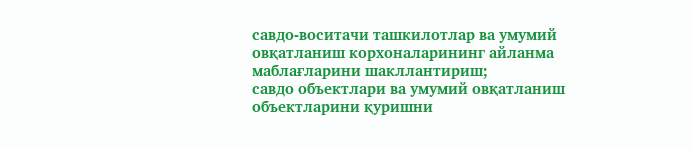савдо-воситачи ташкилотлар ва умумий овқатланиш корхоналарининг айланма маблағларини шакллантириш;
савдо объектлари ва умумий овқатланиш объектларини қуришни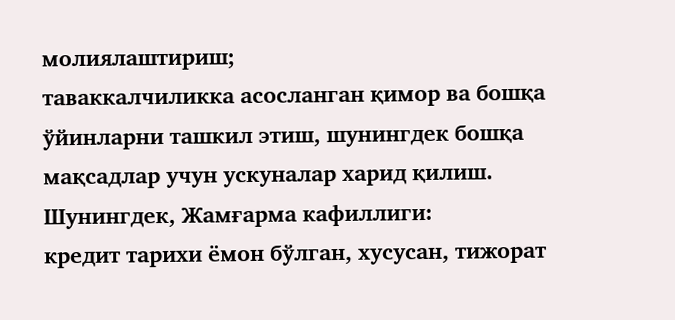молиялаштириш;
таваккалчиликка асосланган қимор ва бошқа ўйинларни ташкил этиш, шунингдек бошқа мақсадлар учун ускуналар харид қилиш.
Шунингдек, Жамғарма кафиллиги:
кредит тарихи ёмон бўлган, хусусан, тижорат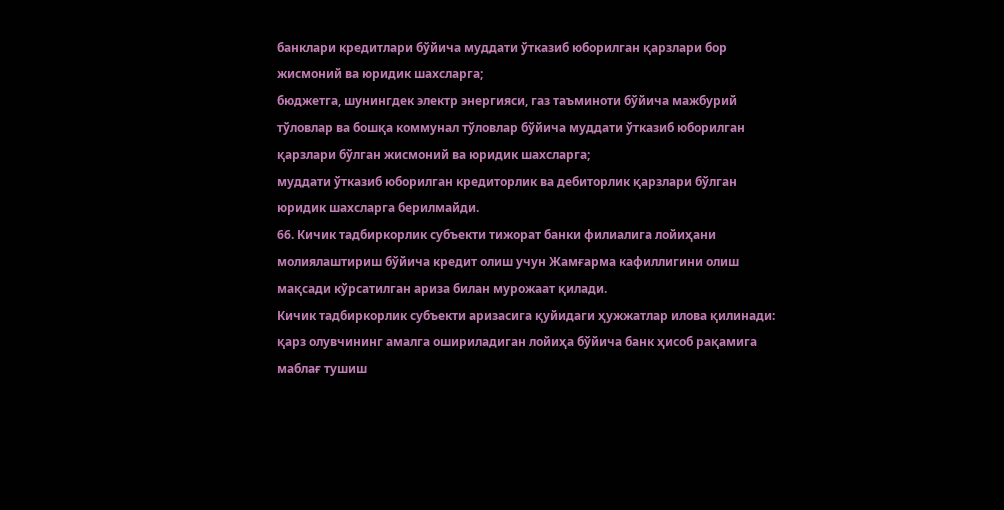банклари кредитлари бўйича муддати ўтказиб юборилган қарзлари бор жисмоний ва юридик шахсларга;
бюджетга, шунингдек электр энергияси, газ таъминоти бўйича мажбурий тўловлар ва бошқа коммунал тўловлар бўйича муддати ўтказиб юборилган қарзлари бўлган жисмоний ва юридик шахсларга;
муддати ўтказиб юборилган кредиторлик ва дебиторлик қарзлари бўлган юридик шахсларга берилмайди.
66. Кичик тадбиркорлик субъекти тижорат банки филиалига лойиҳани молиялаштириш бўйича кредит олиш учун Жамғарма кафиллигини олиш мақсади кўрсатилган ариза билан мурожаат қилади.
Кичик тадбиркорлик субъекти аризасига қуйидаги ҳужжатлар илова қилинади:
қарз олувчининг амалга ошириладиган лойиҳа бўйича банк ҳисоб рақамига маблағ тушиш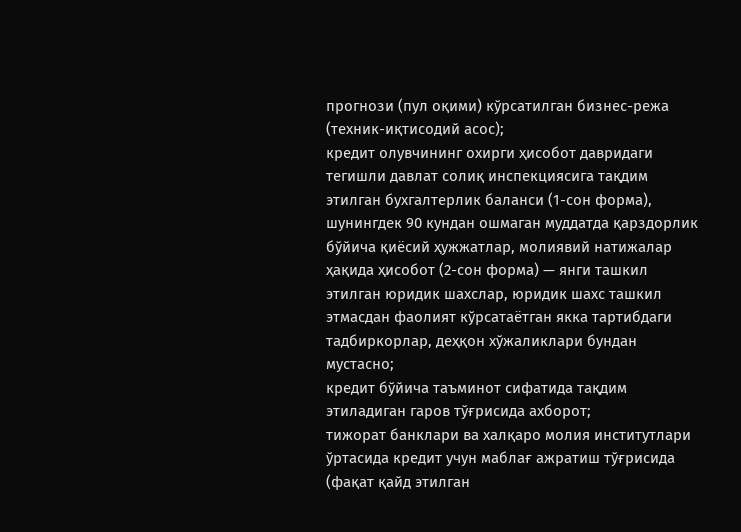прогнози (пул оқими) кўрсатилган бизнес-режа (техник-иқтисодий асос);
кредит олувчининг охирги ҳисобот давридаги тегишли давлат солиқ инспекциясига тақдим этилган бухгалтерлик баланси (1-сон форма), шунингдек 90 кундан ошмаган муддатда қарздорлик бўйича қиёсий ҳужжатлар, молиявий натижалар ҳақида ҳисобот (2-сон форма) — янги ташкил этилган юридик шахслар, юридик шахс ташкил этмасдан фаолият кўрсатаётган якка тартибдаги тадбиркорлар, деҳқон хўжаликлари бундан мустасно;
кредит бўйича таъминот сифатида тақдим этиладиган гаров тўғрисида ахборот;
тижорат банклари ва халқаро молия институтлари ўртасида кредит учун маблағ ажратиш тўғрисида (фақат қайд этилган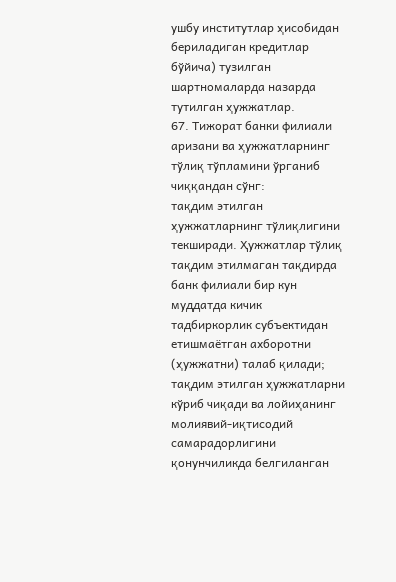ушбу институтлар ҳисобидан бериладиган кредитлар бўйича) тузилган шартномаларда назарда тутилган ҳужжатлар.
67. Тижорат банки филиали аризани ва ҳужжатларнинг тўлиқ тўпламини ўрганиб чиққандан сўнг:
тақдим этилган ҳужжатларнинг тўлиқлигини текширади. Ҳужжатлар тўлиқ тақдим этилмаган тақдирда банк филиали бир кун муддатда кичик тадбиркорлик субъектидан етишмаётган ахборотни (ҳужжатни) талаб қилади;
тақдим этилган ҳужжатларни кўриб чиқади ва лойиҳанинг молиявий-иқтисодий самарадорлигини қонунчиликда белгиланган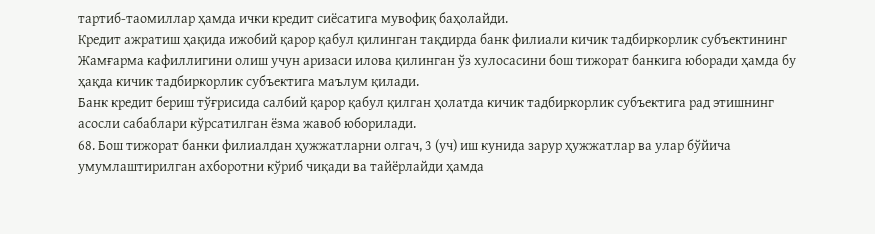тартиб-таомиллар ҳамда ички кредит сиёсатига мувофиқ баҳолайди.
Кредит ажратиш ҳақида ижобий қарор қабул қилинган тақдирда банк филиали кичик тадбиркорлик субъектининг Жамғарма кафиллигини олиш учун аризаси илова қилинган ўз хулосасини бош тижорат банкига юборади ҳамда бу ҳақда кичик тадбиркорлик субъектига маълум қилади.
Банк кредит бериш тўғрисида салбий қарор қабул қилган ҳолатда кичик тадбиркорлик субъектига рад этишнинг асосли сабаблари кўрсатилган ёзма жавоб юборилади.
68. Бош тижорат банки филиалдан ҳужжатларни олгач, 3 (уч) иш кунида зарур ҳужжатлар ва улар бўйича умумлаштирилган ахборотни кўриб чиқади ва тайёрлайди ҳамда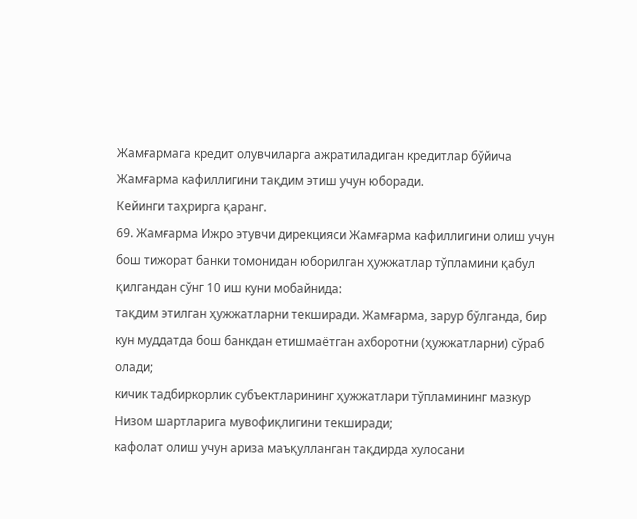Жамғармага кредит олувчиларга ажратиладиган кредитлар бўйича Жамғарма кафиллигини тақдим этиш учун юборади.
Кейинги таҳрирга қаранг.
69. Жамғарма Ижро этувчи дирекцияси Жамғарма кафиллигини олиш учун бош тижорат банки томонидан юборилган ҳужжатлар тўпламини қабул қилгандан сўнг 10 иш куни мобайнида:
тақдим этилган ҳужжатларни текширади. Жамғарма, зарур бўлганда, бир кун муддатда бош банкдан етишмаётган ахборотни (ҳужжатларни) сўраб олади;
кичик тадбиркорлик субъектларининг ҳужжатлари тўпламининг мазкур Низом шартларига мувофиқлигини текширади;
кафолат олиш учун ариза маъқулланган тақдирда хулосани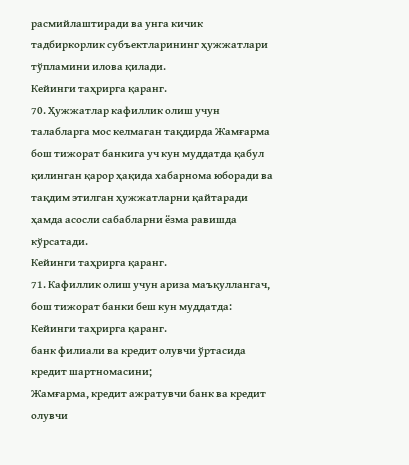расмийлаштиради ва унга кичик тадбиркорлик субъектларининг ҳужжатлари тўпламини илова қилади.
Кейинги таҳрирга қаранг.
70. Ҳужжатлар кафиллик олиш учун талабларга мос келмаган тақдирда Жамғарма бош тижорат банкига уч кун муддатда қабул қилинган қарор ҳақида хабарнома юборади ва тақдим этилган ҳужжатларни қайтаради ҳамда асосли сабабларни ёзма равишда кўрсатади.
Кейинги таҳрирга қаранг.
71. Кафиллик олиш учун ариза маъқуллангач, бош тижорат банки беш кун муддатда:
Кейинги таҳрирга қаранг.
банк филиали ва кредит олувчи ўртасида кредит шартномасини;
Жамғарма, кредит ажратувчи банк ва кредит олувчи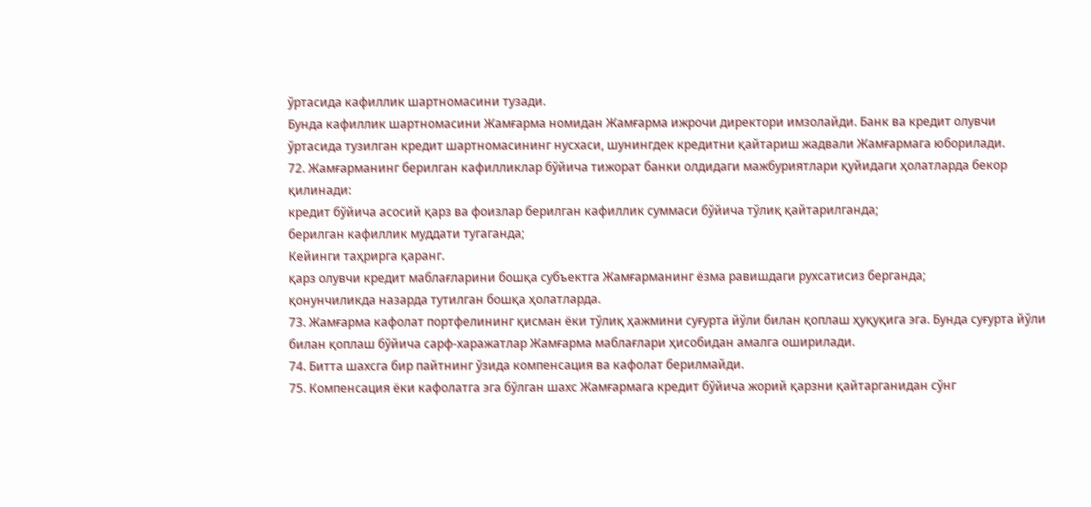ўртасида кафиллик шартномасини тузади.
Бунда кафиллик шартномасини Жамғарма номидан Жамғарма ижрочи директори имзолайди. Банк ва кредит олувчи ўртасида тузилган кредит шартномасининг нусхаси, шунингдек кредитни қайтариш жадвали Жамғармага юборилади.
72. Жамғарманинг берилган кафилликлар бўйича тижорат банки олдидаги мажбуриятлари қуйидаги ҳолатларда бекор қилинади:
кредит бўйича асосий қарз ва фоизлар берилган кафиллик суммаси бўйича тўлиқ қайтарилганда;
берилган кафиллик муддати тугаганда;
Кейинги таҳрирга қаранг.
қарз олувчи кредит маблағларини бошқа субъектга Жамғарманинг ёзма равишдаги рухсатисиз берганда;
қонунчиликда назарда тутилган бошқа ҳолатларда.
73. Жамғарма кафолат портфелининг қисман ёки тўлиқ ҳажмини суғурта йўли билан қоплаш ҳуқуқига эга. Бунда суғурта йўли билан қоплаш бўйича сарф-харажатлар Жамғарма маблағлари ҳисобидан амалга оширилади.
74. Битта шахсга бир пайтнинг ўзида компенсация ва кафолат берилмайди.
75. Компенсация ёки кафолатга эга бўлган шахс Жамғармага кредит бўйича жорий қарзни қайтарганидан сўнг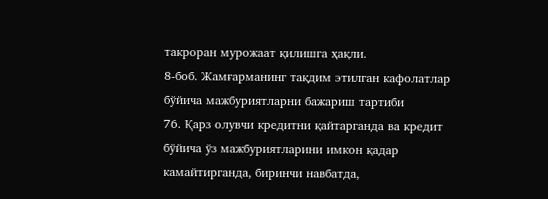такроран мурожаат қилишга ҳақли.
8-боб. Жамғарманинг тақдим этилган кафолатлар бўйича мажбуриятларни бажариш тартиби
76. Қарз олувчи кредитни қайтарганда ва кредит бўйича ўз мажбуриятларини имкон қадар камайтирганда, биринчи навбатда,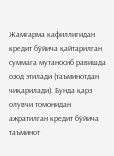Жамғарма кафиллигидан кредит бўйича қайтарилган суммага мутаносиб равишда озод этилади (таъминотдан чиқарилади). Бунда қарз олувчи томонидан ажратилган кредит бўйича таъминот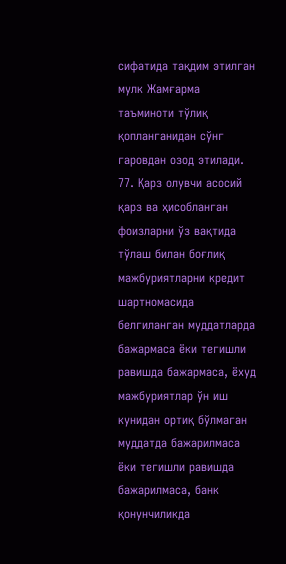сифатида тақдим этилган мулк Жамғарма таъминоти тўлиқ қопланганидан сўнг гаровдан озод этилади.
77. Қарз олувчи асосий қарз ва ҳисобланган фоизларни ўз вақтида тўлаш билан боғлиқ мажбуриятларни кредит шартномасида белгиланган муддатларда бажармаса ёки тегишли равишда бажармаса, ёхуд мажбуриятлар ўн иш кунидан ортиқ бўлмаган муддатда бажарилмаса ёки тегишли равишда бажарилмаса, банк қонунчиликда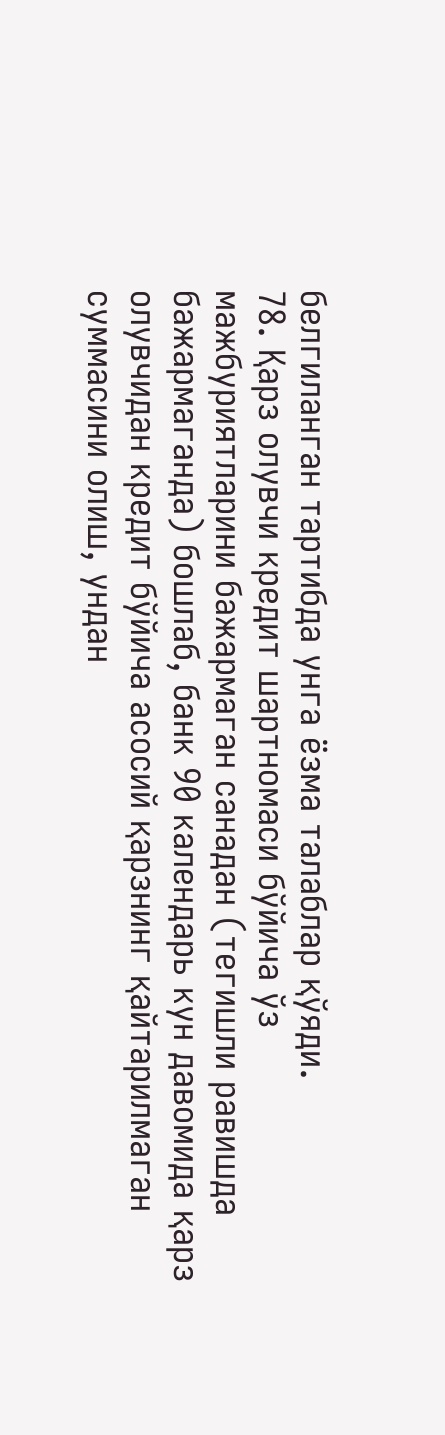белгиланган тартибда унга ёзма талаблар қўяди.
78. Қарз олувчи кредит шартномаси бўйича ўз мажбуриятларини бажармаган санадан (тегишли равишда бажармаганда) бошлаб, банк 90 календарь кун давомида қарз олувчидан кредит бўйича асосий қарзнинг қайтарилмаган суммасини олиш, ундан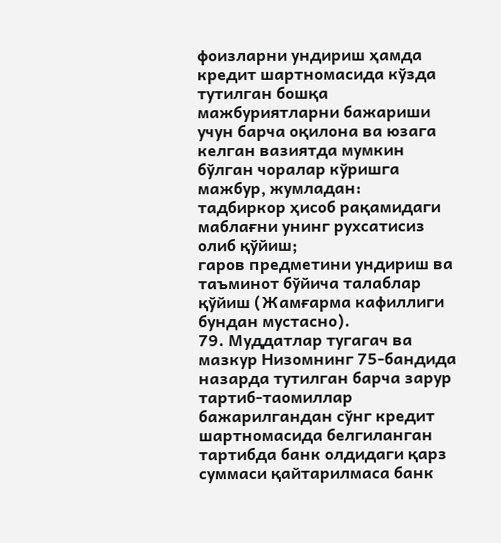фоизларни ундириш ҳамда кредит шартномасида кўзда тутилган бошқа мажбуриятларни бажариши учун барча оқилона ва юзага келган вазиятда мумкин бўлган чоралар кўришга мажбур, жумладан:
тадбиркор ҳисоб рақамидаги маблағни унинг рухсатисиз олиб қўйиш;
гаров предметини ундириш ва таъминот бўйича талаблар қўйиш (Жамғарма кафиллиги бундан мустасно).
79. Муддатлар тугагач ва мазкур Низомнинг 75-бандида назарда тутилган барча зарур тартиб-таомиллар бажарилгандан сўнг кредит шартномасида белгиланган тартибда банк олдидаги қарз суммаси қайтарилмаса банк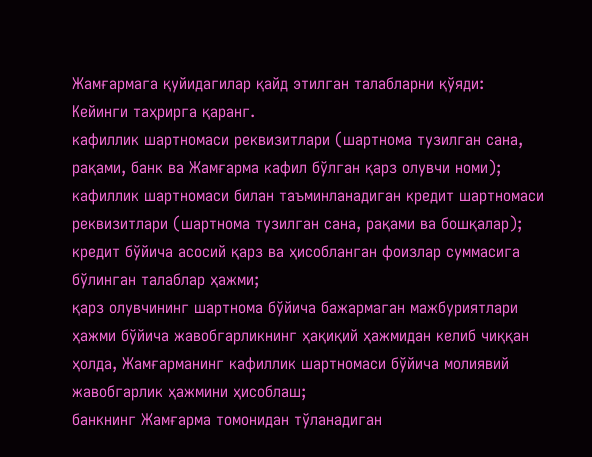Жамғармага қуйидагилар қайд этилган талабларни қўяди:
Кейинги таҳрирга қаранг.
кафиллик шартномаси реквизитлари (шартнома тузилган сана, рақами, банк ва Жамғарма кафил бўлган қарз олувчи номи);
кафиллик шартномаси билан таъминланадиган кредит шартномаси реквизитлари (шартнома тузилган сана, рақами ва бошқалар);
кредит бўйича асосий қарз ва ҳисобланган фоизлар суммасига бўлинган талаблар ҳажми;
қарз олувчининг шартнома бўйича бажармаган мажбуриятлари ҳажми бўйича жавобгарликнинг ҳақиқий ҳажмидан келиб чиққан ҳолда, Жамғарманинг кафиллик шартномаси бўйича молиявий жавобгарлик ҳажмини ҳисоблаш;
банкнинг Жамғарма томонидан тўланадиган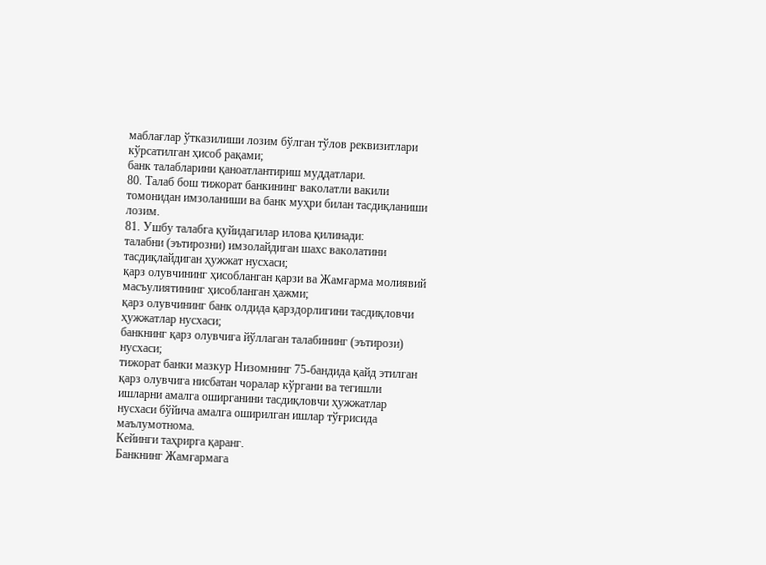маблағлар ўтказилиши лозим бўлган тўлов реквизитлари кўрсатилган ҳисоб рақами;
банк талабларини қаноатлантириш муддатлари.
80. Талаб бош тижорат банкининг ваколатли вакили томонидан имзоланиши ва банк муҳри билан тасдиқланиши лозим.
81. Ушбу талабга қуйидагилар илова қилинади:
талабни (эътирозни) имзолайдиган шахс ваколатини тасдиқлайдиган ҳужжат нусхаси;
қарз олувчининг ҳисобланган қарзи ва Жамғарма молиявий масъулиятининг ҳисобланган ҳажми;
қарз олувчининг банк олдида қарздорлигини тасдиқловчи ҳужжатлар нусхаси;
банкнинг қарз олувчига йўллаган талабининг (эътирози) нусхаси;
тижорат банки мазкур Низомнинг 75-бандида қайд этилган қарз олувчига нисбатан чоралар кўргани ва тегишли ишларни амалга оширганини тасдиқловчи ҳужжатлар нусхаси бўйича амалга оширилган ишлар тўғрисида маълумотнома.
Кейинги таҳрирга қаранг.
Банкнинг Жамғармага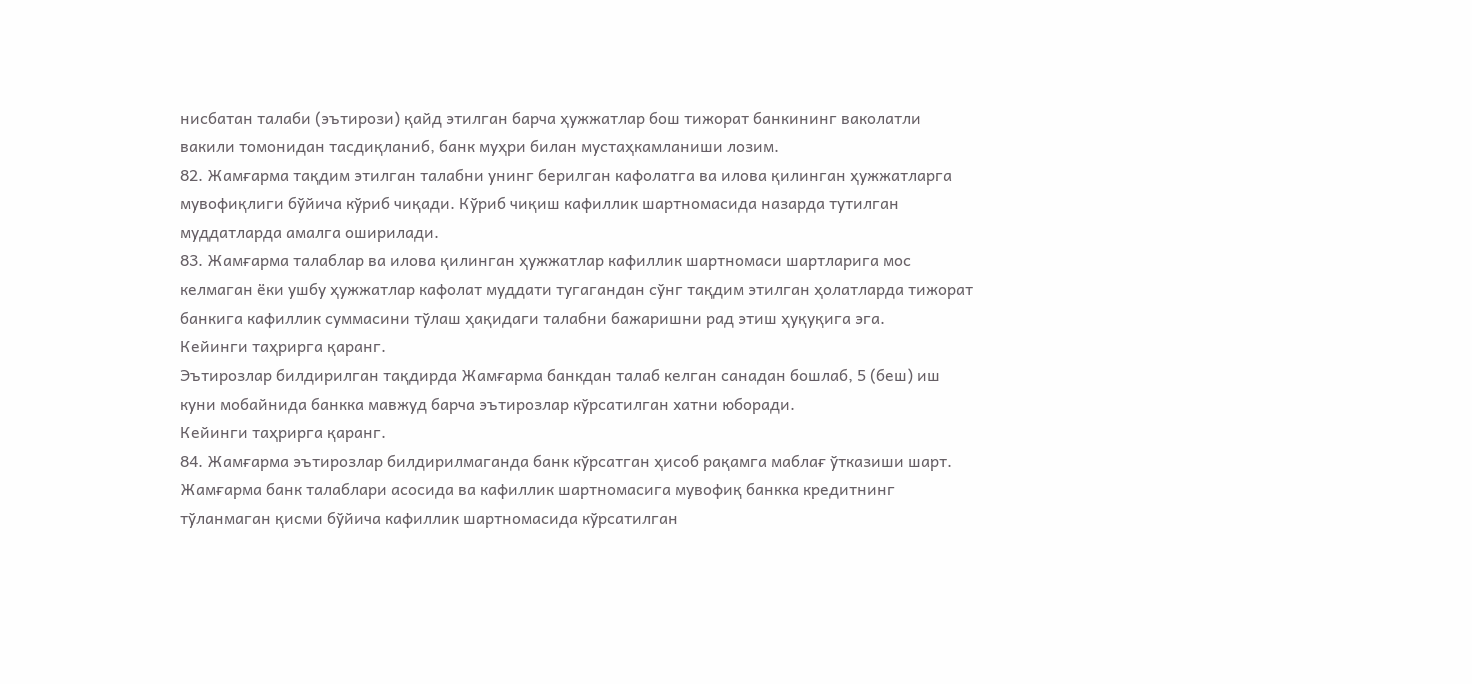нисбатан талаби (эътирози) қайд этилган барча ҳужжатлар бош тижорат банкининг ваколатли вакили томонидан тасдиқланиб, банк муҳри билан мустаҳкамланиши лозим.
82. Жамғарма тақдим этилган талабни унинг берилган кафолатга ва илова қилинган ҳужжатларга мувофиқлиги бўйича кўриб чиқади. Кўриб чиқиш кафиллик шартномасида назарда тутилган муддатларда амалга оширилади.
83. Жамғарма талаблар ва илова қилинган ҳужжатлар кафиллик шартномаси шартларига мос келмаган ёки ушбу ҳужжатлар кафолат муддати тугагандан сўнг тақдим этилган ҳолатларда тижорат банкига кафиллик суммасини тўлаш ҳақидаги талабни бажаришни рад этиш ҳуқуқига эга.
Кейинги таҳрирга қаранг.
Эътирозлар билдирилган тақдирда Жамғарма банкдан талаб келган санадан бошлаб, 5 (беш) иш куни мобайнида банкка мавжуд барча эътирозлар кўрсатилган хатни юборади.
Кейинги таҳрирга қаранг.
84. Жамғарма эътирозлар билдирилмаганда банк кўрсатган ҳисоб рақамга маблағ ўтказиши шарт. Жамғарма банк талаблари асосида ва кафиллик шартномасига мувофиқ банкка кредитнинг тўланмаган қисми бўйича кафиллик шартномасида кўрсатилган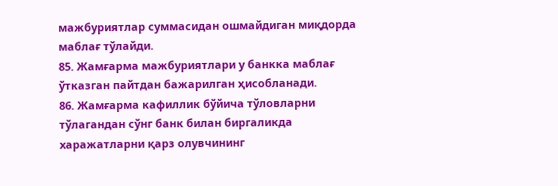мажбуриятлар суммасидан ошмайдиган миқдорда маблағ тўлайди.
85. Жамғарма мажбуриятлари у банкка маблағ ўтказган пайтдан бажарилган ҳисобланади.
86. Жамғарма кафиллик бўйича тўловларни тўлагандан сўнг банк билан биргаликда харажатларни қарз олувчининг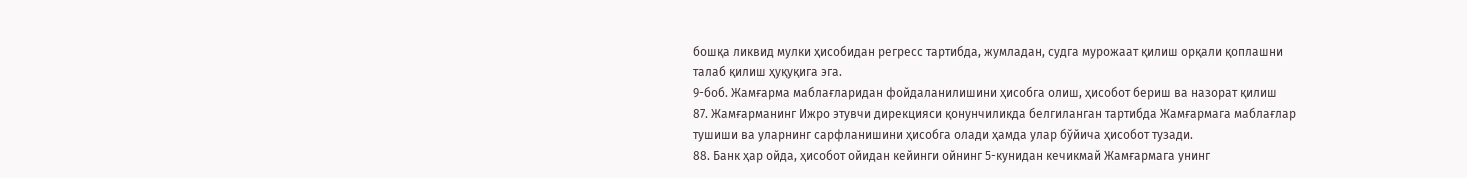бошқа ликвид мулки ҳисобидан регресс тартибда, жумладан, судга мурожаат қилиш орқали қоплашни талаб қилиш ҳуқуқига эга.
9-боб. Жамғарма маблағларидан фойдаланилишини ҳисобга олиш, ҳисобот бериш ва назорат қилиш
87. Жамғарманинг Ижро этувчи дирекцияси қонунчиликда белгиланган тартибда Жамғармага маблағлар тушиши ва уларнинг сарфланишини ҳисобга олади ҳамда улар бўйича ҳисобот тузади.
88. Банк ҳар ойда, ҳисобот ойидан кейинги ойнинг 5-кунидан кечикмай Жамғармага унинг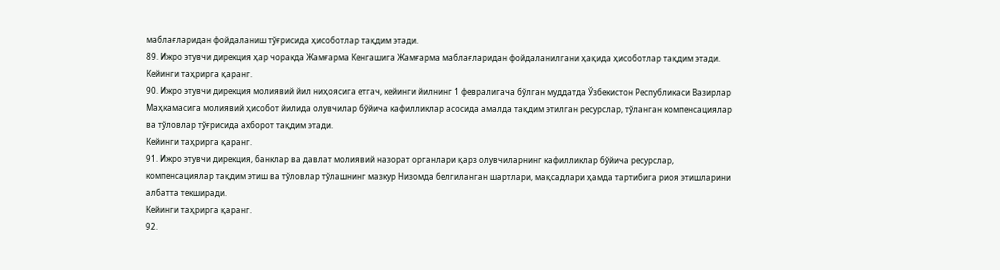маблағларидан фойдаланиш тўғрисида ҳисоботлар тақдим этади.
89. Ижро этувчи дирекция ҳар чоракда Жамғарма Кенгашига Жамғарма маблағларидан фойдаланилгани ҳақида ҳисоботлар тақдим этади.
Кейинги таҳрирга қаранг.
90. Ижро этувчи дирекция молиявий йил ниҳоясига етгач, кейинги йилнинг 1 февралигача бўлган муддатда Ўзбекистон Республикаси Вазирлар Маҳкамасига молиявий ҳисобот йилида олувчилар бўйича кафилликлар асосида амалда тақдим этилган ресурслар, тўланган компенсациялар ва тўловлар тўғрисида ахборот тақдим этади.
Кейинги таҳрирга қаранг.
91. Ижро этувчи дирекция, банклар ва давлат молиявий назорат органлари қарз олувчиларнинг кафилликлар бўйича ресурслар, компенсациялар тақдим этиш ва тўловлар тўлашнинг мазкур Низомда белгиланган шартлари, мақсадлари ҳамда тартибига риоя этишларини албатта текширади.
Кейинги таҳрирга қаранг.
92.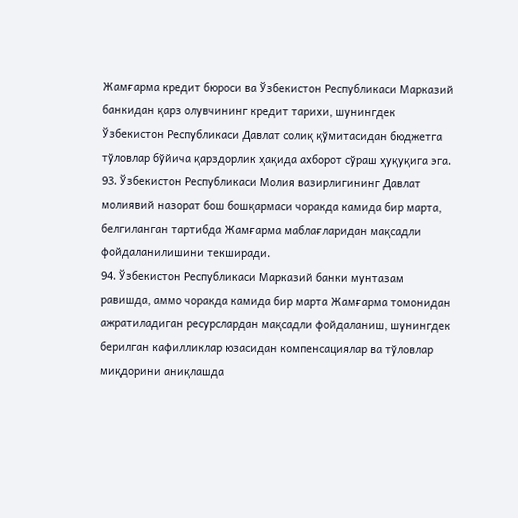Жамғарма кредит бюроси ва Ўзбекистон Республикаси Марказий банкидан қарз олувчининг кредит тарихи, шунингдек Ўзбекистон Республикаси Давлат солиқ қўмитасидан бюджетга тўловлар бўйича қарздорлик ҳақида ахборот сўраш ҳуқуқига эга.
93. Ўзбекистон Республикаси Молия вазирлигининг Давлат молиявий назорат бош бошқармаси чоракда камида бир марта, белгиланган тартибда Жамғарма маблағларидан мақсадли фойдаланилишини текширади.
94. Ўзбекистон Республикаси Марказий банки мунтазам равишда, аммо чоракда камида бир марта Жамғарма томонидан ажратиладиган ресурслардан мақсадли фойдаланиш, шунингдек берилган кафилликлар юзасидан компенсациялар ва тўловлар миқдорини аниқлашда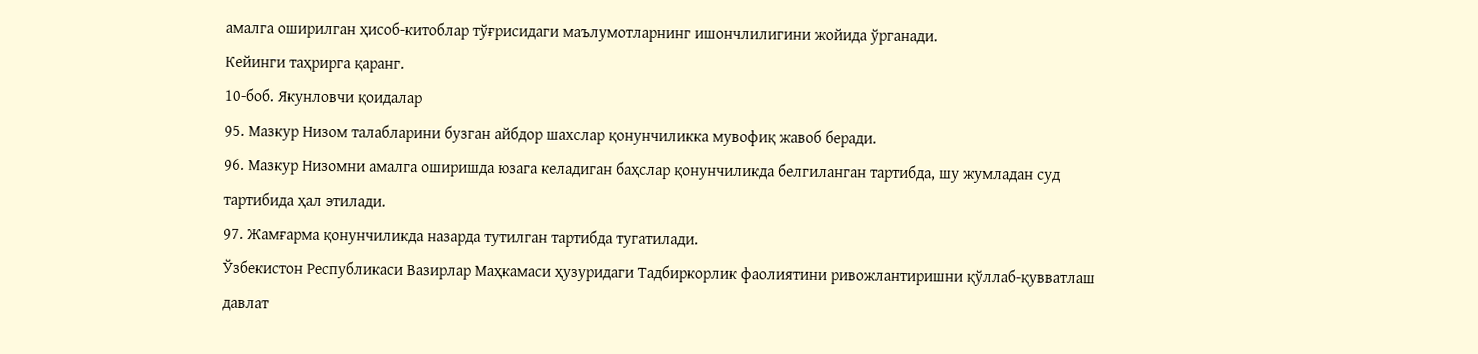амалга оширилган ҳисоб-китоблар тўғрисидаги маълумотларнинг ишончлилигини жойида ўрганади.
Кейинги таҳрирга қаранг.
10-боб. Якунловчи қоидалар
95. Мазкур Низом талабларини бузган айбдор шахслар қонунчиликка мувофиқ жавоб беради.
96. Мазкур Низомни амалга оширишда юзага келадиган баҳслар қонунчиликда белгиланган тартибда, шу жумладан суд тартибида ҳал этилади.
97. Жамғарма қонунчиликда назарда тутилган тартибда тугатилади.
Ўзбекистон Республикаси Вазирлар Маҳкамаси ҳузуридаги Тадбиркорлик фаолиятини ривожлантиришни қўллаб-қувватлаш давлат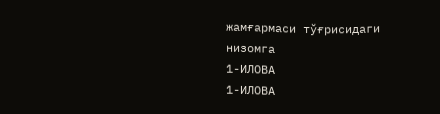жамғармаси тўғрисидаги низомга
1-ИЛОВА
1-ИЛОВА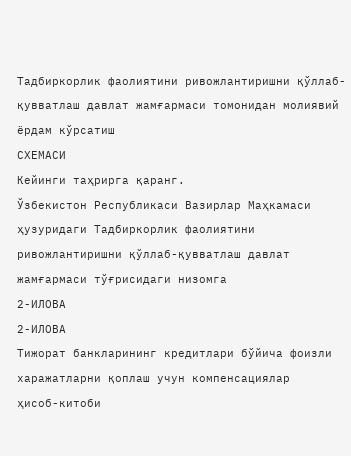Тадбиркорлик фаолиятини ривожлантиришни қўллаб-қувватлаш давлат жамғармаси томонидан молиявий ёрдам кўрсатиш
СХЕМАСИ
Кейинги таҳрирга қаранг.
Ўзбекистон Республикаси Вазирлар Маҳкамаси ҳузуридаги Тадбиркорлик фаолиятини ривожлантиришни қўллаб-қувватлаш давлат жамғармаси тўғрисидаги низомга
2-ИЛОВА
2-ИЛОВА
Тижорат банкларининг кредитлари бўйича фоизли харажатларни қоплаш учун компенсациялар
ҳисоб-китоби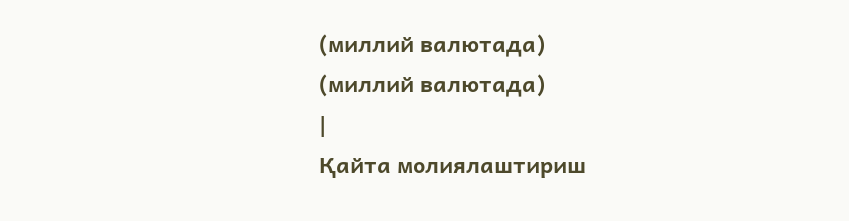(миллий валютада)
(миллий валютада)
|
Қайта молиялаштириш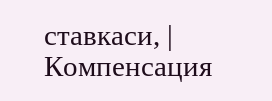ставкаси, |
Компенсация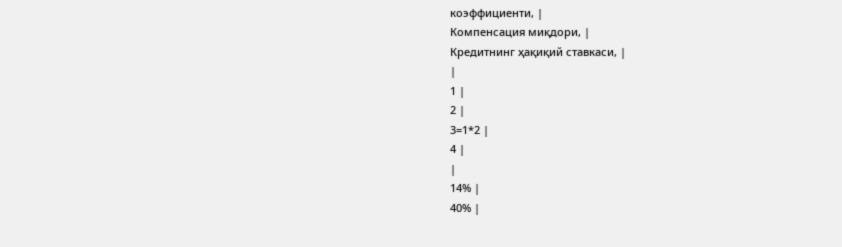коэффициенти, |
Компенсация миқдори, |
Кредитнинг ҳақиқий ставкаси, |
|
1 |
2 |
3=1*2 |
4 |
|
14% |
40% |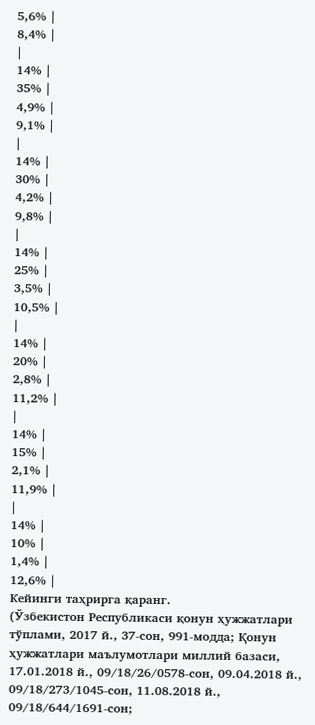5,6% |
8,4% |
|
14% |
35% |
4,9% |
9,1% |
|
14% |
30% |
4,2% |
9,8% |
|
14% |
25% |
3,5% |
10,5% |
|
14% |
20% |
2,8% |
11,2% |
|
14% |
15% |
2,1% |
11,9% |
|
14% |
10% |
1,4% |
12,6% |
Кейинги таҳрирга қаранг.
(Ўзбекистон Республикаси қонун ҳужжатлари тўплами, 2017 й., 37-сон, 991-модда; Қонун ҳужжатлари маълумотлари миллий базаси, 17.01.2018 й., 09/18/26/0578-сон, 09.04.2018 й., 09/18/273/1045-сон, 11.08.2018 й., 09/18/644/1691-сон;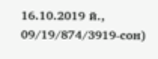16.10.2019 й., 09/19/874/3919-сон)